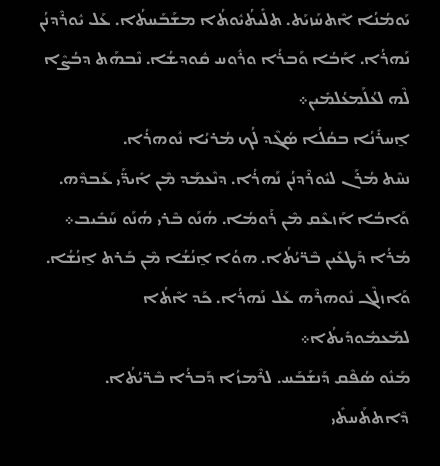ܝܰܘܡܳܢܳܐ ܐܶܬܚܰܙܝܰܬ. ܬܠܺܝܬܳܝܽܘܬܳܐ ܡܫܰܒܰܚܬܳܐ. ܥܰܠ ܝܽܘܪܶܕܢܳܢ ܢܰܗܪܳܐ. ܐܰܒܳܐ ܘܰܒܪܳܐ ܘܪܽܘܚ ܩܽܘܕܫܳܐ. ܢܶܒܗܰܬ ܕܒܳܨܶܐ ܠܶܗ ܠܥܳܠܰܡܥܳܠܡܺܝܢ܀
ܐ̱ܚܪܺܢܳܐ ܒܩܳܠܳܐ ܣܳܓܶܕ ܠܳܟ ܡܳܪܝܳܐ ܢܽܘܗܪܳܐ.
ܢܚܶܬ ܡܳܪܰܢ ܠܝܽܘܪܶܕܢܳܢ ܢܰܗܪܳܐ. ܕܢܶܥܡܰܕ ܡܶܢ ܐܺܝܕ̈ܰܝ ܥܰܒܕܶܗ. ܘܰܐܒܳܐ ܐܰܙܥܶܩ ܡܶܢ ܪܰܘܡܳܐ. ܗܳܢܰܘ ܒܶܪܝ ܗܳܢܰܘ ܚܰܒܺܝܒ܀
ܡܳܪܳܐ ܕܰܛܥܺܝܢ ܒܶܪ̈ܝܳܬܳܐ. ܗܘܳܐ ܐ̱ܢܳܫܳܐ ܡܶܢ ܒܰܪܬ ܐ̱ܢܳܫܳܐ. ܘܰܐܙܠܶܓ ܢܽܘܗܪܶܗ ܥܰܠ ܢܰܗܪܳܐ. ܟܰܕ ܐܶܬܳܐ ܠܡܰܥܡܽܘܕܺܝܬܳܐ܀
ܡܰܢܽܘ ܣܳܦܶܩ ܕܰܢܫܰܒܰܚ. ܠܪܶܡܙܳܐ ܕܰܒܪܳܐ ܒܶܪ̈ܝܳܬܳܐ. ܕܶܐܬܬܰܚܬܺܝ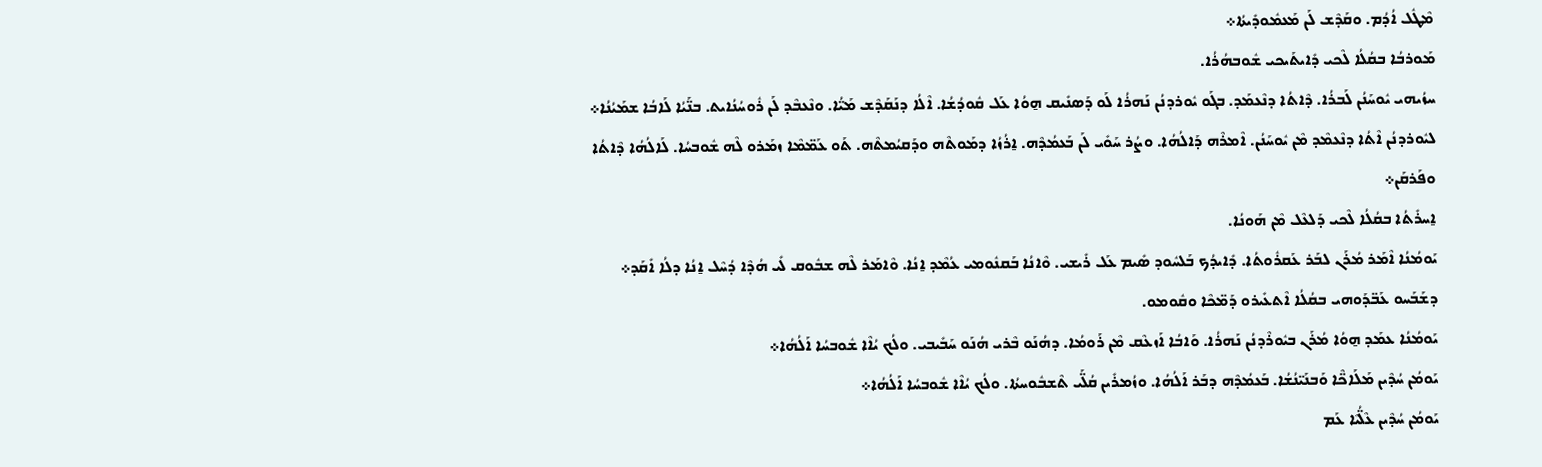ܡܶܛܽܠ ܐܳܕܳܡ. ܘܩܰܕܶܫ ܠܰܢ ܡܰܥܡܽܘܕܺܝܬܳܐ܀
ܡܰܘܪܒܳܐ ܒܩܳܠܳܐ ܠܶܟܝ ܕܺܐܝܬܰܝܟܝ ܫܽܘܒܗܳܪܳܐ.
ܚܙܳܝܗܝ ܝܽܘܚܰܢܳܢ ܠܰܒܪܳܐ. ܕܶܐܬܳܐ ܕܢܶܥܡܰܕ. ܒܓܰܘ ܝܽܘܪܕܢܳܢ ܢܰܗܪܳܐ ܠܰܘ ܕܰܣܢܺܝܩ ܗ̱ܘܳܐ ܥܰܠ ܩܽܘܕܳܫܳܐ. ܐܶܠܳܐ ܕܢܰܩܰܕܶܫ ܡܰܝ̈ܳܐ. ܘܢܶܥܒܶܕ ܠܰܢ ܪܽܘܚܳܢܳܐܝܬ. ܒܢ̈ܰܝܳܐ ܠܰܐܒܳܐ ܫܡܰܝܳܢܳܐ܀
ܠܝܽܘܪܕܢܳܢ ܐܶܬܳܐ ܕܢܶܥܡܶܕ ܡܶܢ ܝܽܘܚܰܢܳܢ. ܐܶܡܪܶܗ ܕܰܐܠܳܗܳܐ. ܘܨܳܪ ܚܰܘܺܝ ܠܰܢ ܒܰܥܡܳܕܶܗ. ܐ̱ܪܳܙܳܐ ܕܡܰܘܬܶܗ ܘܕܰܩܝܳܡܬܶܗ. ܬܰܘ ܥܰܡ̈ܡܶܐ ܙܡܰܪܘ ܠܶܗ ܫܽܘܒܚܳܐ. ܠܰܐܠܳܗܳܐ ܕܶܐܬܳܐ ܘܦܰܪܩܰܢ܀
ܐ̱ܚܪܺܬܳܐ ܒܩܳܠܳܐ ܠܶܟܝ ܕܰܠܥܶܠ ܡܶܢ ܗܰܘܢܳܐ.
ܝܰܘܡܳܢܳܐ ܐܶܡܰܪ ܡܳܪܰܢ ܠܒܰܪ ܥܰܩܪܽܘܬܳܐ. ܕܺܐܝܕܳܟ ܒܰܠܚܽܘܕ ܣܺܝܡ ܥܰܠ ܪܺܝܫܝ. ܘܶܐܢܳܐ ܒܰܩܢܽܘܡܝ ܥܳܡܶܕ ܐ̱ܢܳܐ. ܘܶܐܡܰܪ ܠܶܗ ܫܒܽܘܩ ܠܺܝ ܗܳܕܶܐ ܕܳܚܶܠ ܐ̱ܢܳܐ ܕܠܳܐ ܐܺܩܰܕ܀
ܕܫܰܒܰܚܘ ܥܰܒ̈ܕܰܘܗܝ ܒܩܳܠܳܐ ܐܶܬܥܺܝܪܘ ܕܰܡ̈ܟܶܐ ܘܩܽܘܡܘ.
ܝܰܘܡܳܢܳܐ ܥܡܰܕ ܗ̱ܘܳܐ ܡܳܪܰܢ ܒܝܽܘܪܶܕܢܳܢ ܢܰܗܪܳܐ. ܘܰܐܒܳܐ ܐܰܙܥܶܩ ܡܶܢ ܪܰܘܡܳܐ. ܕܗܳܢܰܘ ܒܶܪܝ ܗܳܢܰܘ ܚܰܒܺܝܒܝ. ܘܠܳܟ ܝܳܐܶܐ ܫܽܘܒܚܳܐ ܐܰܠܳܗܳܐ܀
ܝܰܘܡܳܢ ܚܳܕܶܝܢ ܡܰܠܰܐܟ̈ܶܐ ܘܰܒܢܰܝ̈ܢܳܫܳܐ. ܒܰܥܡܳܕܶܗ ܕܒܰܪ ܐܰܠܳܗܳܐ. ܘܙܳܡܪܺܝܢ ܩܳܠ̈ܰܝ ܬܶܫܒܽܘܚܬܳܐ. ܘܠܳܟ ܝܳܐܶܐ ܫܽܘܒܚܳܐ ܐܰܠܳܗܳܐ܀
ܝܰܘܡܳܢ ܚܳܕܶܝܢ ܥܶܠ̈ܳܝܶܐ ܥܰܡ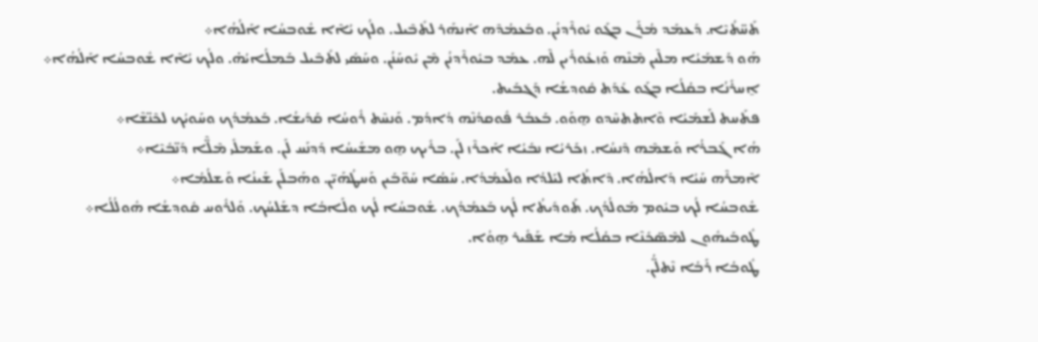ܬܰܚ̈ܬܳܝܶܐ. ܕܰܥܡܰܕ ܡܳܪܰܢ ܒܓܰܘ ܝܽܘܪܶܕܢܳܢ. ܘܒܰܥܡܳܕܶܗ ܐܰܢܗܰܪ ܠܬܺܒܶܝܠ. ܘܠܳܟ ܝܳܐܶܐ ܫܽܘܒܚܳܐ ܐܰܠܳܗܳܐ܀
ܗܰܘ ܕܰܫܡܰܝܳܐ ܡܠܶܝܢ ܡܶܢܶܗ ܘܰܙܥܽܘܪܺܝܢ ܠܶܗ. ܥܡܰܕ ܒܝܽܘܪܶܕܢܳܢ ܡܶܢ ܝܽܘܚܰܢܳܢ. ܘܚܰܣܺܝ ܠܬܺܒܶܝܠ ܒܰܡܠܳܐܝܳܗ̇. ܘܠܳܟ ܝܳܐܶܐ ܫܽܘܒܚܳܐ ܐܰܠܳܗܳܐ܀
ܐ̱ܚܪܺܢܳܐ ܒܩܳܠܳܐ ܒܓܰܘ ܥܺܕܰܬ ܩܽܘܕܫܳܐ ܕܰܓܒܰܝܬ.
ܦܬܰܚܬ ܠܰܫܡܰܝܳܐ ܘܶܐܬܬܚܶܕܘ ܗ̱ܘܰܘ. ܒܰܥܒܳܪ ܦܽܘܩܕܳܢܶܗ ܕܳܐܕܳܡ. ܘܰܢܚܶܬ ܪܽܘܚܳܐ ܩܰܕܺܝܫܳܐ. ܒܰܥܡܳܕܳܟ ܘܚܰܘܝܳܟ ܠܟܶܢ̈ܫܶܐ܀
ܗܳܐ ܓܰܒܪܳܐ ܘܰܫܡܶܗ ܕܶܢܚܳܐ. ܙܟܰܪܝܳܐ ܢܒܺܝܳܐ ܐܰܟܪܶܙ ܠܰܢ. ܒܪܺܝܟ ܗ̱ܘ ܡܫܺܝܚܳܐ ܕܰܕܢܰܚ ܠܰܢ. ܘܫܰܡܠܺܝ ܡܶܠ̈ܶܐ ܕܰܢ̈ܒܺܝܶܐ܀
ܐܶܡܪܶܗ ܚܰܝܳܐ ܕܰܐܠܳܗܳܐ. ܕܶܐܬܳܐ ܠܝܰܠܕܳܐ ܘܠܰܥܡܳܕܳܐ. ܚܰܣܳܐ ܚܰܘ̈ܒܰܝܢ ܘܰܚܛܳܗܰܝ̈ܢ. ܘܗܰܒܠܰܢ ܫܰܝܢܳܐ ܘܰܫܠܳܡܳܐ܀
ܫܽܘܒܚܳܐ ܠܳܟ ܒܝܽܘܡ ܡܰܘܠܳܕܳܟ. ܬܰܘܕܺܝܬܳܐ ܠܳܟ ܒܰܥܡܳܕܳܟ. ܫܽܘܒܚܳܐ ܠܳܟ ܘܠܰܐܒܳܐ ܕܫܰܠܚܳܟ. ܘܰܠܪܽܘܚ ܩܽܘܕܫܳܐ ܗܽܘܠܳܠܳܐ܀
ܛܽܘܒܰܝܗܽܘܢ ܠܡܶܣ̈ܟܺܢܶܐ ܒܩܳܠܳܐ ܡܳܐ ܫܰܦܺܝܪ ܗ̱ܘܳܐ.
ܛܽܘܒܳܐ ܪܰܒܳܐ ܢܶܬܠ̈ܳܢ.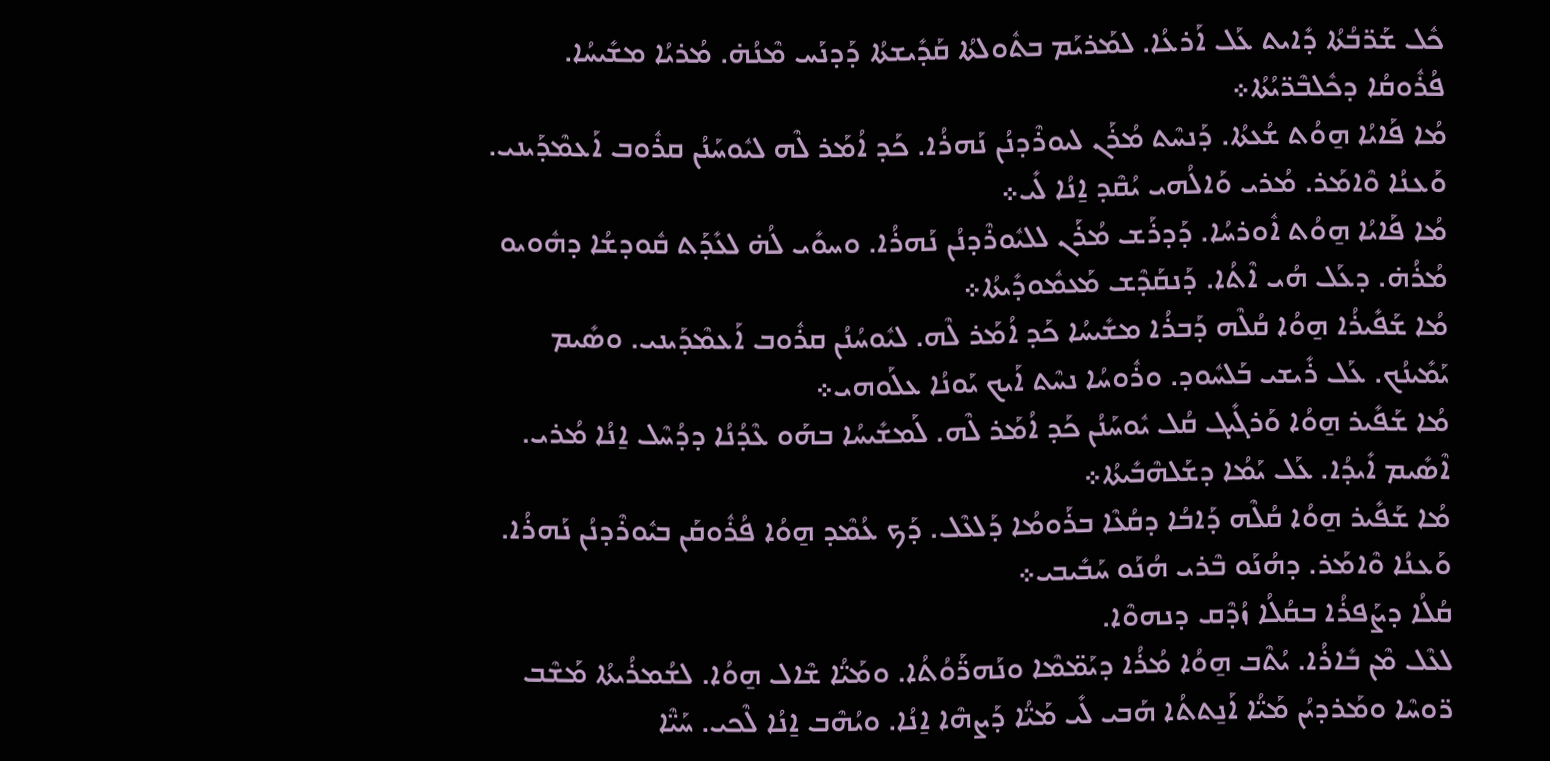ܟܽܠ ܫܰܪ̈ܒܳܬܳܐ ܕܺܐܝܬ ܥܰܠ ܐܰܪܥܳܐ. ܠܡܰܪܝܰܡ ܒܬܽܘܠܬܳܐ ܩܰܕܺܝܫܬܳܐ ܕܰܕܢܰܚ ܡܶܢܳܗ̇. ܡܳܪܝܳܐ ܡܫܺܝܚܳܐ. ܦܳܪܽܘܩܳܐ ܕܟܽܠܒܶܪ̈ܝܳܬܳܐ܀
ܡܳܐ ܦܰܐܝܳܐ ܗ̱ܘܳܬ ܫܳܥܬܳܐ. ܕܰܢܚܶܬ ܡܳܪܰܢ ܠܝܘܪܶܕܢܳܢ ܢܰܗܪܳܐ. ܟܰܕ ܐܳܡܰܪ ܠܶܗ ܠܝܽܘܚܰܢܳܢ ܩܪܽܘܒ ܐܰܥܡܶܕܰܝܢܝ. ܘܰܥܢܳܐ ܘܶܐܡܰܪ. ܡܳܪܝ ܘܰܐܠܳܗܝ ܝܳܩܶܕ ܐ̱ܢܳܐ ܠܺܝ܀
ܡܳܐ ܦܰܐܝܳܐ ܗ̱ܘܳܬ ܐܽܘܪܚܳܐ. ܕܰܕܪܰܫ ܡܳܪܰܢ ܠܠܝܽܘܪܶܕܢܳܢ ܢܰܗܪܳܐ. ܘܚܘܺܝ ܠܳܗ̇ ܠܥܺܕܰܬ ܩܽܘܕܫܳܐ ܕܗܽܘܝܘ ܡܳܪܳܗ̇. ܕܥܰܠ ܗܳܝ ܐܶܬܳܐ. ܕܰܢܩܰܕܶܫ ܡܰܥܡܽܘܕܺܝܬܳܐ܀
ܡܳܐ ܫܰܦܺܝܪܳܐ ܗ̱ܘܳܐ ܩܳܠܶܗ ܕܰܒܪܳܐ ܡܫܺܝܚܳܐ ܟܰܕ ܐܳܡܰܪ ܠܶܗ. ܠܝܽܘܚܳܢܳܢ ܩܪܽܘܒ ܐܰܥܡܶܕܰܝܢܝ. ܘܣܺܝܡ ܝܰܡܺܝܢܳܟ. ܥܰܠ ܪܺܝܫܝ ܒܰܠܚܽܘܕ. ܘܪܽܘܚܳܐ ܢܚܶܬ ܐܰܝܟ ܝܰܘܢܳܐ ܥܠܰܘܗܝ܀
ܡܳܐ ܫܰܦܺܝܪ ܗ̱ܘܳܐ ܘܰܪܓܺܝܓ ܩܳܠ ܝܽܘܚܰܢܳܢ ܟܰܕ ܐܳܡܰܪ ܠܶܗ. ܠܰܡܫܺܝܚܳܐ ܒܗܰܘ ܥܶܕܳܢܳܐ ܕܕܳܚܶܠ ܐ̱ܢܳܐ ܡܳܪܝ. ܐܶܣܺܝܡ ܐܺܝܕܳܐ. ܥܰܠ ܝܰܡܳܐ ܕܫܰܠܗܶܒܺܝܬܳܐ܀
ܡܳܐ ܫܰܦܺܝܪ ܗ̱ܘܳܐ ܩܳܠܶܗ ܕܰܐܒܳܐ ܕܩܳܥܶܐ ܒܪܰܘܡܳܐ ܕܰܠܥܶܠ. ܕܰܟ ܥܳܡܶܕ ܗ̱ܘܳܐ ܦܳܪܽܘܩܰܢ ܒܝܽܘܪܶܕܢܳܢ ܢܰܗܪܳܐ. ܘܰܥܢܳܐ ܘܶܐܡܰܪ. ܕܗܳܢܰܘ ܒܶܪܝ ܗܳܢܰܘ ܚܰܒܺܝܒܝ܀
ܩܳܠܳܐ ܕܨܰܦܪܳܐ ܒܩܳܠܳܐ ܙܳܕܶܩ ܕܢܗܘܶܐ.
ܠܥܶܠ ܡܶܢ ܒܺܐܪܳܐ. ܝܳܬܶܒ ܗ̱ܘܳܐ ܡܳܪܳܐ ܕܝܰܡ̈ܡܶܐ ܘܢܰܗܪ̈ܰܘܳܬܳܐ. ܘܡܰܝ̈ܳܐ ܫܶܐܠ ܗ̱ܘܳܐ. ܠܫܳܡܪܳܝܬܳܐ ܡܰܫܶܒ ܪ̈ܘܚܶܐ ܘܡܰܪܕܝܳܢ ܡܰܝ̈ܳܐ ܐܰܢ̱ܬܬܳܐ ܗܰܒܝ ܠܺܝ ܡܰܝ̈ܳܐ ܕܰܨܗܶܐ ܐ̱ܢܳܐ. ܘܝܳܗܶܒ ܐ̱ܢܳܐ ܠܶܟܝ. ܚܰܝ̈ܶܐ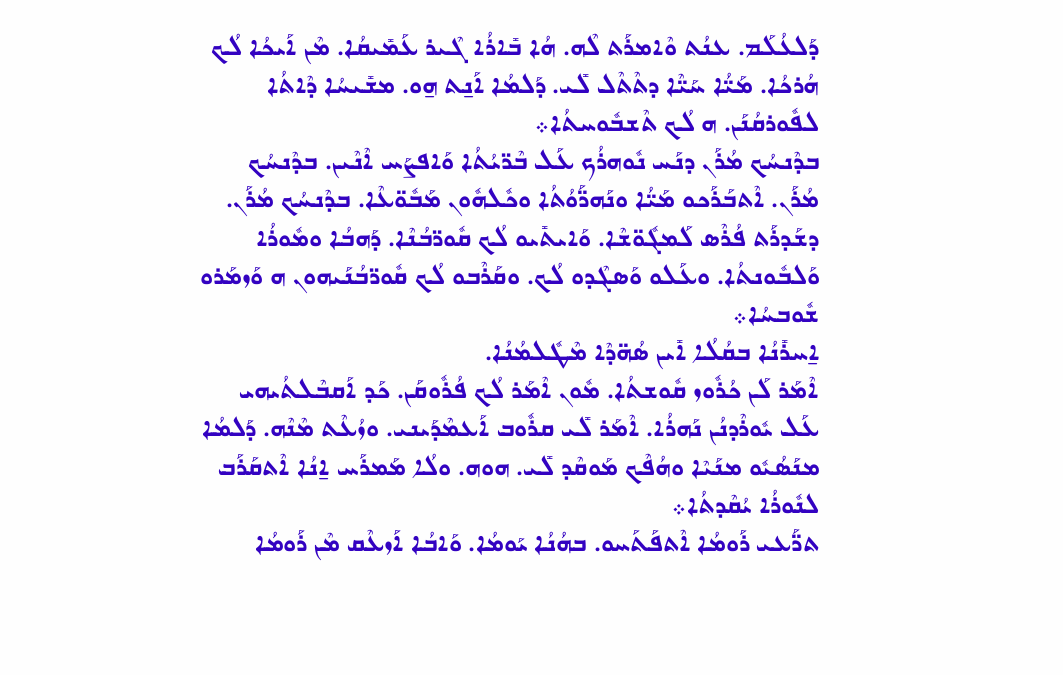ܕܰܠܥܳܠܰܡ. ܥܢܳܬ ܘܶܐܡܪܰܬ ܠܶܗ. ܗܳܐ ܒܺܐܪܳܐ ܓܶܝܪ ܥܰܡܺܝܩܳܐ. ܡܶܢ ܐܰܝܟܳܐ ܠܳܟ ܗܳܪܟܳܐ. ܡܰܝ̈ܳܐ ܚܰܝ̈ܶܐ ܕܬܶܬܶܠ ܠܺܝ. ܕܰܠܡܳܐ ܐܰܢ̱ܬ ܗ̱ܘ. ܡܫܺܝܚܳܐ ܕܶܐܬܳܐ ܠܦܽܘܪܩܳܢܰܢ. ܗ ܠܳܟ ܬܶܫܒܽܘܚܬܳܐ܀
ܒܕܶܢܚܳܟ ܡܳܪܰܢ ܕܢܰܚ ܢܽܘܗܪܳܟ ܥܰܠ ܒܶܪ̈ܝܳܬܳܐ ܘܰܐܦܨܰܚ ܐܶܢܶܝܢ. ܒܕܶܢܚܳܟ ܡܳܪܰܢ. ܐܶܬܒܰܪܰܟܘ ܡܰܝ̈ܳܐ ܘܢܰܗܪ̈ܰܘܳܬܳܐ ܘܟܽܠܗܽܘܢ ܡܰܒܽܘ̈ܥܶܐ. ܒܕܶܢܚܳܟ ܡܳܪܰܢ. ܕܫܰܕܪܰܬ ܦܳܪܶܣ ܠܰܡܓܽܘ̈ܫܶܐ. ܘܰܐܝܬܺܝܘ ܠܳܟ ܩܽܘܪ̈ܒܳܢܶܐ. ܕܰܗܒܳܐ ܘܡܽܘܪܳܐ ܘܰܠܒܽܘܢܬܳܐ. ܘܥܰܠܘ ܘܰܣܓܶܕܘ ܠܳܟ. ܘܩܰܪܶܒܘ ܠܳܟ ܩܽܘܪ̈ܒܳܢܰܝܗܘܢ ܗ ܘܰܙܡܰܪܘ ܫܽܘܒܚܳܐ܀
ܐ̱ܚܪܺܢܳܐ ܒܩܳܠܳܐ ܐܺܝܢ ܣܳܗ̈ܕܶܐ ܡܶܛܽܠܡܳܢܳܐ.
ܐܶܡܰܪ ܠܰܢ ܟܳܪܽܘܙ ܩܽܘܫܬܳܐ. ܡܽܘܢ ܐܶܡܰܪ ܠܳܟ ܦܳܪܽܘܩܰܢ. ܟܰܕ ܐܰܩܒܶܠܬܳܝܗܝ ܥܰܠ ܝܽܘܪܶܕܢܳܢ ܢܰܗܪܳܐ. ܐܶܡܰܪ ܠܺܝ ܩܪܽܘܒ ܐܰܥܡܶܕܰܝܢܝ. ܘܙܳܥܶܬ ܡܶܢܶܗ. ܕܰܠܡܳܐ ܡܢܰܣܳܝܽܘ ܡܢܰܝܶܐ ܘܗܳܦܶܟ ܡܰܘܩܶܕ ܠܺܝ. ܗܘܗ. ܘܠܳܐ ܡܰܡܪܰܚ ܐ̱ܢܳܐ ܐܶܬܩܰܪܰܒ ܠܢܽܘܪܳܐ ܝܳܩܶܕܬܳܐ܀
ܬܪ̈ܰܥܝ ܪܰܘܡܳܐ ܐܶܬܦܰܬܰܚܘ. ܒܗܳܢܳܐ ܝܰܘܡܳܐ. ܘܰܐܒܳܐ ܐܰܙܥܶܩ ܡܶܢ ܪܰܘܡܳܐ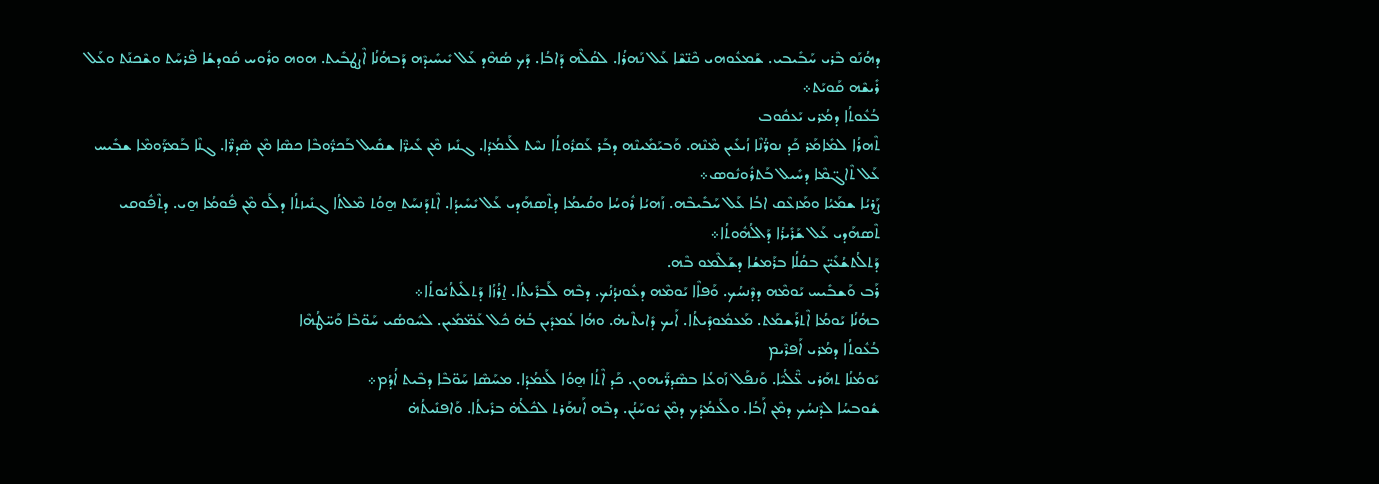ܕܗܳܢܰܘ ܒܶܪܝ ܚܰܒܺܝܒܝ. ܫܰܡܥܽܘܗܝ ܟܶܢ̈ܫܶܐ ܥܰܠ ܢܰܗܪܳܐ. ܠܩܳܠܶܗ ܕܰܐܒܳܐ. ܕܰܟ ܣܳܗܶܕ ܥܰܠ ܝܺܝܚܺܝܕܶܗ ܕܰܒܗܳܢܳܐ ܐܶܨܛܒܺܝܬ. ܗܘܗ ܘܪܽܘܚ ܩܽܘܕܫܳܐ ܦܶܪܚܰܬ ܘܫܶܟܢܰܬ ܘܥܰܠ ܪܺܝܫܶܗ ܩܰܘܝܰܬ܀
ܒܳܥܽܘܬܳܐ ܕܡܳܪܝ ܝܰܥܩܽܘܒ
ܬܶܗܪܳܐ ܠܡܺܐܡܰܪ ܟܰܕ ܢܘܪ̈ܳܢܶܐ ܙܳܝܥܺܝܢ ܡܶܢܶܗ. ܘܰܒܝܰܡܺܝܢܶܗ ܕܒܰܪ ܥܰܩܪܽܘܬܳܐ ܢܚܶܬ ܠܰܥܡܳܕܳܐ. ܓܢܺܝܙ ܡܶܢ ܥܺܝܪ̈ܶܐ ܫܩܺܝܠ ܒܰܟܪ̈ܽܘܒܶܐ ܟܣܶܐ ܡܶܢ ܣܶܕܪ̈ܶܐ. ܓܢܶܐ ܒܰܡܪ̈ܰܘܡܶܐ ܫܒܺܝܚ ܥܰܠ ܬܶܐܓ̈ܡܶܐ ܕܚܺܝܠ ܒܰܬܪܽܘܢܽܘܣ܀
ܨܰܪܝܳܐ ܫܡܰܝܳܐ ܘܡܰܙܥܶܩ ܐܒܳܐ ܥܰܠ ܚܰܒܺܝܒܶܗ. ܙܰܗܝܳܐ ܪܽܘܚܳܐ ܘܩܳܝܡܳܐ ܕܬܶܣܗܰܕܝ ܥܰܠ ܝܺܚܺܝܕܳܐ. ܐܶܬܕܰܢܚܰܬ ܗ̱ܘܳܬ ܡܶܠܬܳܐ ܓܢܺܝܙܬܳܐ ܕܠܰܘ ܡܶܢ ܦܽܘܡܳܐ ܗ̱ܝ. ܕܬܶܦܽܘܩܝ ܬܶܣܗܰܕܝ ܥܰܠ ܫܰܪܺܝܪܳܐ ܕܰܐܠܳܗܽܘܬܳܐ܀
ܕܰܬܠܳܬܫܳܥܺܝ̈ܢ ܒܩܳܠܳܐ ܒܪܰܡܫܳܐ ܕܫܰܠܶܡܘ ܒܶܗ.
ܪܰܒ ܘܰܫܒܺܝܚ ܝܰܘܡܶܗ ܕܕܶܢܚܳܟ. ܘܰܦܐܶܐ ܝܰܘܡܶܗ ܕܥܽܘܢܕܳܢܳܟ. ܕܒܶܗ ܠܰܒܪܺܝܬܳܐ. ܐ̱ܪܳܙܳܐ ܕܰܬܠܺܝܬܳܝܽܘܬܳܐ܀
ܒܗܳܢܳܐ ܝܰܘܡܳܐ ܐܶܬܪܰܫܡܰܬ. ܡܰܥܡܽܘܕܺܝܬܳܐ. ܐܰܝܟ ܕܺܐܝܬܶܝܗ̇. ܘܗܳܐ ܥܳܡܕܺܝܢ ܒܳܗ̇ ܟܽܠ ܥܰܡ̈ܡܺܝܢ. ܠܚܽܘܣܳܝ ܚܰܘ̈ܒܶܐ ܘܰܚ̈ܛܳܗܶܐ
ܒܳܥܽܘܬܳܐ ܕܡܳܪܝ ܐܰܦܪܶܝܡ
ܝܰܘܡܳܢܳܐ ܬܗܰܪܝ ܥ̈ܶܠܳܝܶܐ. ܘܰܢܦܰܠ ܙܰܘܥܳܐ ܒܣܶܕܪ̈ܰܝܗܘܢ. ܟܰܕ ܐܶܬܳܐ ܗ̱ܘܳܐ ܠܰܥܡܳܕܳܐ. ܡܚܰܣܶܐ ܚܰܘ̈ܒܶܐ ܕܒܶܝܬ ܐܳܕܳܡ܀
ܫܽܘܒܚܳܐ ܠܕܶܢܚܳܟ ܕܡܶܢ ܐܰܒܳܐ. ܘܠܰܥܡܳܕܳܟ ܕܡܶܢ ܝܽܘܚܰܢܳܢ. ܕܒܶܗ ܐܰܢܗܰܪܬ ܠܟܽܠܳܗ̇ ܒܪܺܝܬܳܐ. ܘܰܐܦܢܺܝܬܳܗ̇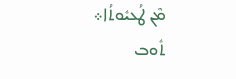ܡܶܢ ܛܳܥܝܽܘܬܳܐ܀
ܬܽܘܒ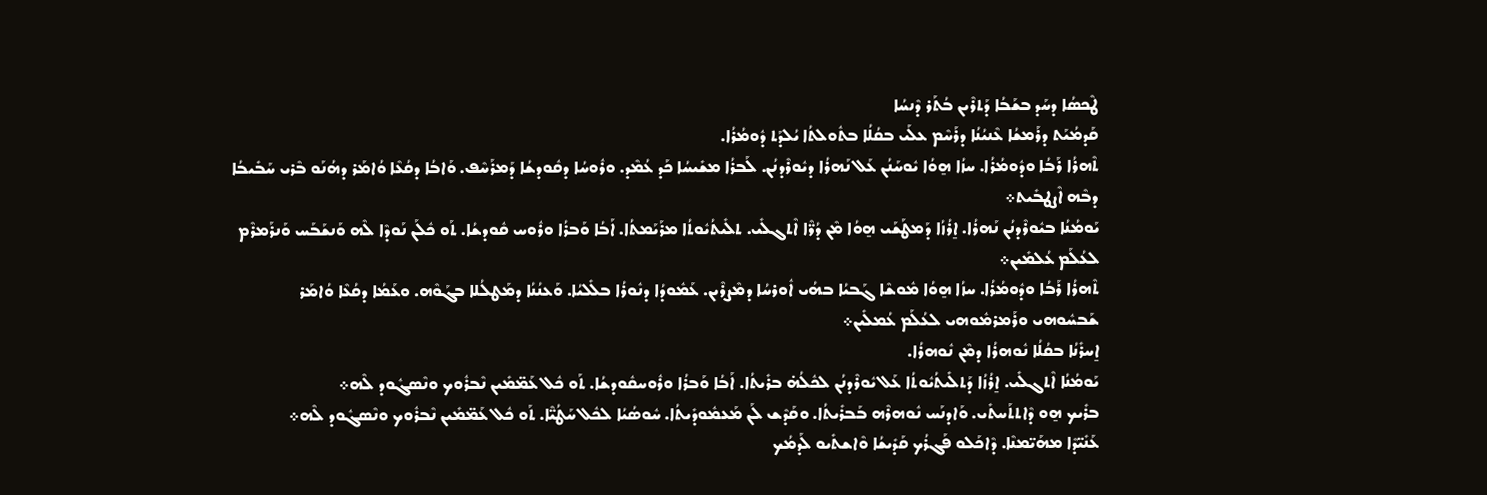ܛܶܟܣܳܐ ܕܚܰܕ ܒܫܰܒܳܐ ܕܰܬܪܶܝܢ ܒܳܬܰܪ ܕܶܢܚܳܐ
ܩܰܕܡܳܝܰܬ ܕܪܰܡܫܳܐ ܥܶܢܝܳܢܳܐ ܕܪܰܚܶܡ ܥܠܰܝ ܒܩܳܠܳܐ ܒܬܽܘܠܬܳܐ ܝܳܠܕܰܬ ܕܽܘܡܳܪܳܐ.
ܬܶܗܪܳܐ ܪܰܒܳܐ ܘܕܽܘܡܳܪܳܐ. ܚܙܳܐ ܗ̱ܘܳܐ ܝܽܘܚܰܢܳܢ ܥܰܠ ܢܰܗܪܳܐ ܕܝܽܘܪܶܕܢܳܢ. ܠܰܒܪܳܐ ܡܫܺܝܚܳܐ ܟܰܕ ܥܳܡܶܕ. ܘܪܽܘܚܳܐ ܕܩܽܘܕܫܳܐ ܕܰܡܪܰܚܶܦ. ܘܰܐܒܳܐ ܕܩܳܥܶܐ ܘܳܐܡܰܪ ܕܗܳܢܰܘ ܒܶܪܝ ܚܰܒܺܝܒܳܐ ܕܒܶܗ ܐܶܨܛܒܺܝܬ܀
ܝܰܘܡܳܢܳܐ ܒܝܽܘܪܶܕܢܳܢ ܢܰܗܪܳܐ. ܐ̱ܪܳܙܳܐ ܕܰܡܛܰܫܰܝ ܗ̱ܘܳܐ ܡܶܢ ܕܳܪ̈ܶܐ ܐܶܬܓܠܺܝ. ܬܠܺܝܬܳܝܽܘܬܳܐ ܡܪܰܝܰܡܬܳܐ. ܐܰܒܳܐ ܘܰܒܪܳܐ ܘܪܽܘܚ ܩܽܘܕܫܳܐ. ܬܰܘ ܟܽܠܰܢ ܢܰܘܕܶܐ ܠܶܗ ܘܰܢܫܰܒܰܚ ܘܰܢܪܰܡܪܶܡ ܠܥܳܠܰܡ ܥܳܠܡܺܝܢ܀
ܬܶܗܪܳܐ ܪܰܒܳܐ ܘܕܽܘܡܳܪܳܐ. ܚܙܳܐ ܗ̱ܘܳܐ ܡܽܘܫܶܐ ܓܰܒܝܳܐ ܒܗܳܝ ܐܽܘܪܚܳܐ ܕܡܶܨܪܶܝܢ. ܥܰܡܽܘܕܳܐ ܕܢܽܘܪܳܐ ܒܠܺܠܝܳܐ. ܘܰܥܢܳܢܳܐ ܕܡܰܛܠܳܠܐ ܒܓܰܘܶܗ. ܘܥܰܡܳܐ ܕܩܳܥܶܐ ܘܳܐܡܰܪ ܫܰܒܚܽܘܗܝ ܘܪܰܡܪܡܽܘܗܝ ܠܥܳܠܰܡ ܥܳܡܠܺܝܢ܀
ܐ̱ܚܪܺܢܳܐ ܒܩܳܠܳܐ ܢܽܘܗܪܳܐ ܕܡܶܢ ܢܽܘܗܪܳܐ.
ܝܰܘܡܳܢܳܐ ܐܶܬܓܠܺܝ. ܐ̱ܪܳܙܳܐ ܕܰܬܠܺܝܬܳܝܽܘܬܳܐ ܥܰܠ ܝܽܘܪܶܕܢܳܢ ܠܟܽܠܳܗ̇ ܒܪܺܝܬܳܐ. ܐܰܒܳܐ ܘܰܒܪܳܐ ܘܪܽܘܚܩܽܘܕܫܳܐ. ܬܰܘ ܟܽܠ ܥܰܡ̈ܡܺܝܢ ܢܶܒܪܽܘܟ ܘܢܶܣܓܽܘܕ ܠܶܗ܀
ܒܪܺܝܟ ܗ̱ܘ ܕܶܐܬܬܰܚܬܺܝ. ܘܰܐܕܢܰܚ ܢܽܘܗܪܶܗ ܒܰܒܪܺܝܬܳܐ. ܘܩܰܕܶܫ ܠܰܢ ܡܰܥܡܽܘܕܺܝܬܳܐ. ܚܽܘܣܳܝܳܐ ܠܟܽܠ ܚܰܛܳܝ̈ܶܐ. ܬܰܘ ܟܽܠ ܥܰܡ̈ܡܺܝܢ ܢܶܒܪܽܘܟ ܘܢܶܣܓܽܘܕ ܠܶܗ܀
ܥܰܢܺܝ̈ܕܶܐ ܡܗܰܝ̈ܡܢܶܐ. ܕܶܐܟܰܠܘ ܦܰܓܪܳܟ ܩܰܕܺܝܫܳܐ ܘܶܐܫܬܺܝܘ ܠܰܕܡܳܟ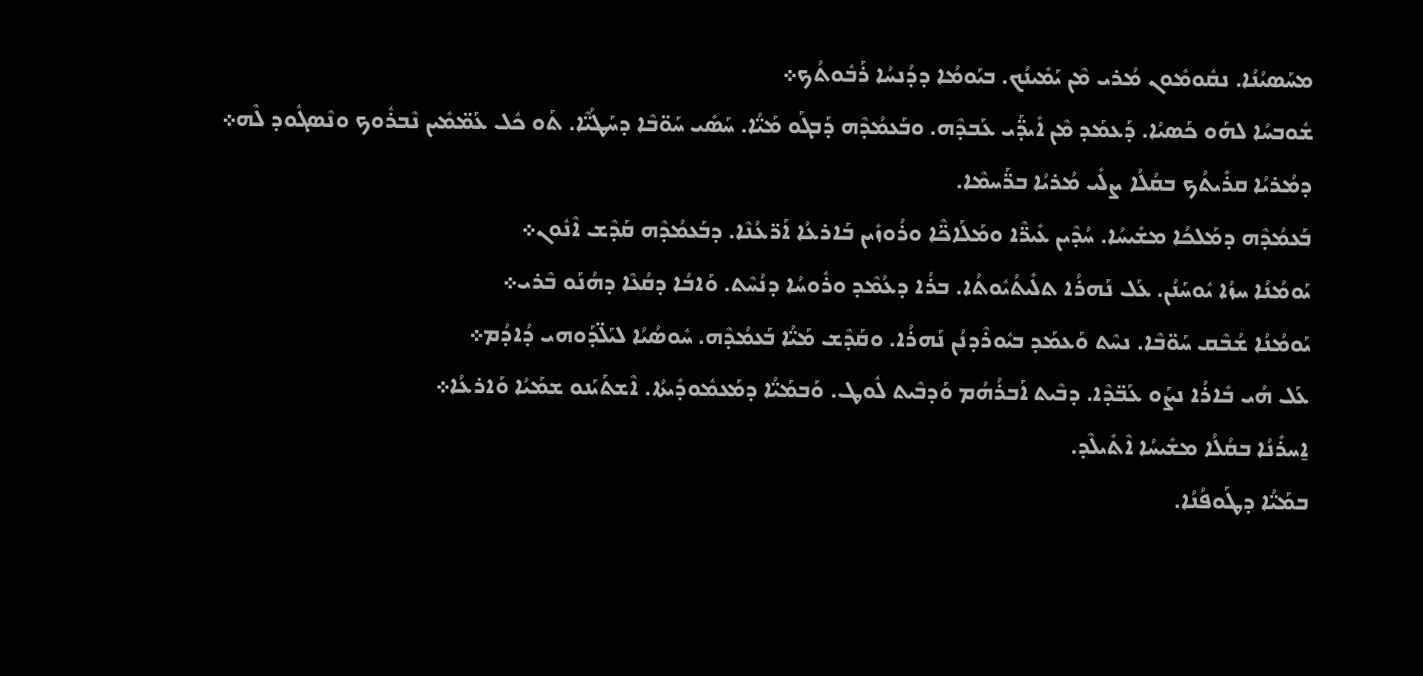ܡܚܰܣܝܳܢܳܐ. ܢܩܽܘܡܽܘܢ ܡܳܪܝ ܡܶܢ ܝܰܡܺܝܢܳܟ. ܒܝܰܘܡܳܐ ܕܕܳܢܚܳܐ ܪܰܒܽܘܬܳܟ܀
ܫܽܘܒܚܳܐ ܠܗܰܘ ܟܰܣܝܳܐ. ܕܰܥܡܰܕ ܡܶܢ ܐܺܝܕ̈ܰܝ ܥܰܒܕܶܗ. ܘܒܰܥܡܳܕܶܗ ܕܰܒܓܰܘ ܡܰܝ̈ܳܐ. ܚܰܣܺܝ ܚܰܘ̈ܒܶܐ ܕܚܰܛܳܝ̈ܶܐ. ܬܰܘ ܟܽܠ ܥܰܡ̈ܡܺܝܢ ܢܶܒܪܽܘܟ ܘܢܶܣܓܽܘܕ ܠܶܗ܀
ܕܡܳܪܝܳܐ ܩܪܺܝܬܳܟ ܒܩܳܠܳܐ ܨܠܺܝ ܡܳܪܝܳܐ ܒܪ̈ܰܚܡܶܐ.
ܒܰܥܡܳܕܶܗ ܕܡܰܠܟܳܐ ܡܫܺܝܚܳܐ. ܚܳܕܶܝܢ ܥܺܝܪ̈ܶܐ ܘܡܰܠܰܐܟ̈ܶܐ ܘܪܳܘܙܺܝܢ ܒܰܐܪܥܳܐ ܐܰܪ̈ܥܳܢܶܐ. ܕܒܰܥܡܳܕܶܗ ܩܰܕܶܫ ܐܶܢܽܘܢ܀
ܝܰܘܡܳܢܳܐ ܚܙܳܐ ܝܽܘܚܰܢܳܢ. ܥܰܠ ܢܰܗܪܳܐ ܬܠܺܝܬܳܝܽܘܬܳܐ. ܒܪܳܐ ܕܥܳܡܶܕ ܘܪܽܘܚܳܐ ܕܢܳܚܶܬ. ܘܰܐܒܳܐ ܕܩܳܥܶܐ ܕܗܳܢܰܘ ܒܶܪܝ܀
ܝܰܘܡܳܢܳܐ ܫܳܒܶܩ ܚܰܘ̈ܒܶܐ. ܢܚܶܬ ܘܰܥܡܰܕ ܒܝܽܘܪܶܕܢܳܢ ܢܰܗܪܳܐ. ܘܩܰܕܶܫ ܡܰܝ̈ܳܐ ܒܰܥܡܳܕܶܗ. ܚܽܘܣܳܝܳܐ ܠܝܰܠ̈ܕܰܘܗܝ ܕܳܐܕܳܡ܀
ܥܰܠ ܗܳܝ ܒܺܐܪܳܐ ܢܨܰܘ ܥܰܒ̈ܕܶܐ. ܕܒܶܝܬ ܐܰܒܪܳܗܳܡ ܘܰܕܒܶܝܬ ܠܽܘܛ. ܘܰܒܡܰܝ̈ܳܐ ܕܡܰܥܡܽܘܕܺܝܬܳܐ. ܐܶܫܬܰܝܰܢܘ ܫܡܰܝܳܐ ܘܰܐܪܥܳܐ܀
ܐ̱ܚܪܺܢܳܐ ܒܩܳܠܳܐ ܡܫܺܝܚܳܐ ܐܶܬܺܝܠܶܕ.
ܒܡܰܝ̈ܳܐ ܕܛܰܘܦܳܢܳܐ.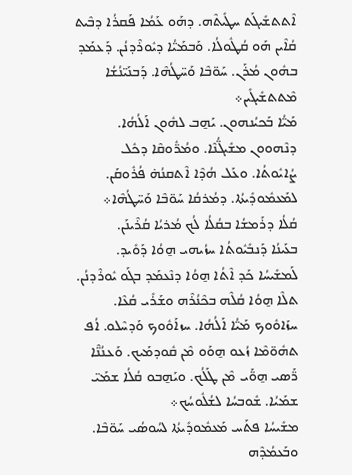ܐܶܬܬܫܺܝܓܰܬ ܚܛܺܝܬܶܗ. ܕܗܰܘ ܥܰܡܳܐ ܦܰܩܪܳܐ ܕܒܶܝܬ ܩܳܐܶܝܢ ܗܰܘ ܩܳܛܽܘܠܳܐ. ܘܰܒܡܰܝ̈ܳܐ ܕܝܽܘܪܶܕܢܳܢ. ܕܰܥܡܰܕ ܒܗܽܘܢ ܡܳܪܰܢ. ܚܰܘ̈ܒܶܐ ܘܰܚ̈ܛܳܗܶܐ. ܕܰܒܢܰܝ̈ܢܳܫܳܐ ܡܶܬܬܫܺܝܓܺܝܢ܀
ܡܰܝ̈ܳܐ ܒܰܟܝܳܢܗܘܢ. ܝܰܗ̱ܒ ܠܗܽܘܢ ܐܰܠܳܗܳܐ. ܕܢܶܗܘܘܢ ܡܫܺܝܓ̈ܳܢܶܐ. ܘܡܳܪ̈ܽܘܩܶܐ ܕܟܽܠ ܨܳܐܝܽܘܬܳܐ. ܘܥܰܠ ܗܳܕܶܐ ܐܶܬܩܢܳܗ̇ ܦܳܪܽܘܩܰܢ. ܠܡܰܥܡܽܘܕܺܝܬܳܐ. ܕܡܳܪܩܳܐ ܚܰܘ̈ܒܶܐ ܘܰܚ̈ܛܳܗܶܐ܀
ܩܳܠܳܐ ܕܪܰܡܫܳܐ ܒܩܳܠܳܐ ܠܳܟ ܡܳܪܝܳܐ ܩܳܪܶܝܢܰܢ.
ܒܥܰܝܢܳܐ ܕܰܢܒܺܝܽܘܬܳܐ ܚܙܳܝܗܝ ܗ̱ܘܳܐ ܕܰܘܺܝܕ. ܠܰܡܫܺܝܚܳܐ ܟܰܕ ܐܶܬܳܐ ܗ̱ܘܳܐ ܕܢܶܥܡܰܕ ܒܓܰܘ ܝܽܘܪܶܕܢܳܢ. ܬܠܶܐ ܗ̱ܘܳܐ ܩܳܠܶܗ ܒܟܶܢܳܪܶܗ ܘܫܰܪܺܝ ܩܳܥܶܐ. ܚܙܰܐܘܽܘܟ ܡܰܝ̈ܳܐ ܐܰܠܳܗܳܐ. ܚܙܐܰܘܽܘܟ ܘܰܕܚܶܠܘ. ܐܳܦ ܬܗܽܘ̈ܡܶܐ ܙܳܥܘ ܗ̱ܘܰܘ ܡܶܢ ܩܽܘܕܡܰܝܟ. ܘܰܥܢܳܢ̈ܶܐ ܪ̈ܰܣܝ ܗ̱ܘ̈ܰܝ ܡܶܢ ܛܰܠܳܟ. ܘܝܰܗ̱ܒܘ ܩܳܠܳܐ ܫܡܰܝ̈ ܫܡܰܝܳܐ. ܫܽܘܒܚܳܐ ܠܫܳܠܽܘܚܳܟ܀
ܡܫܺܝܚܳܐ ܦܬܰܚ ܡܰܥܡܽܘܕܺܝܬܳܐ ܠܚܳܘܣܳܝ ܚܰܘ̈ܒܶܐ. ܘܒܰܥܡܳܕܶܗ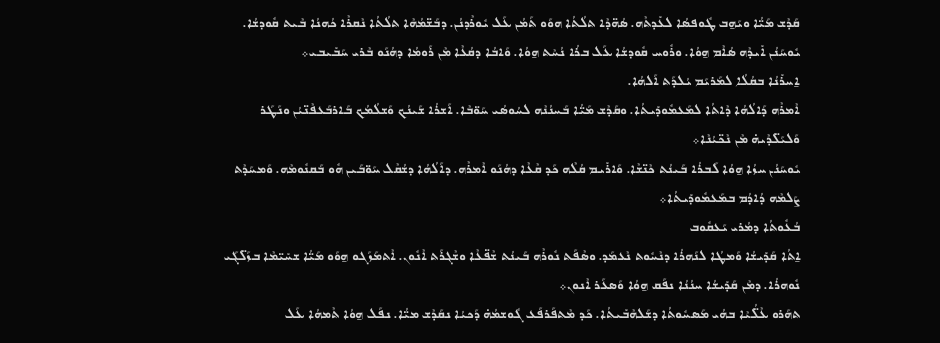ܩܰܕܶܫ ܡܰܝ̈ܳܐ ܘܝܰܗ̱ܒ ܛܽܘܦܣܳܐ ܠܥܺܕܬܶܗ. ܣܳܗ̈ܕܶܐ ܬܠܳܬܳܐ ܗܘܰܘ ܬܰܡܳܢ ܥܰܠ ܝܽܘܪܶܕܢܳܢ. ܕܒܰܫ̈ܡܳܗܶܐ ܬܠܳܬܳܐ ܢܶܩܪܶܐ ܟܳܗܢܳܐ ܒܶܝܬ ܩܽܘܕܫܳܐ. ܝܽܘܚܰܢܳܢ ܐܺܝܕܶܗ ܣܳܐܶܡ ܗ̱ܘܳܐ. ܘܪܽܘܚ ܩܽܘܕܫܳܐ ܥܰܠ ܒܪܳܐ ܢܳܚܶܬ ܗ̱ܘܳܐ. ܘܰܐܒܳܐ ܕܩܳܥܶܐ ܡܶܢ ܪܰܘܡܳܐ ܕܗܳܢܰܘ ܒܶܪܝ ܚܰܒܺܝܒܝ܀
ܐ̱ܚܪܺܢܳܐ ܒܩܳܠܳܐ ܠܡܰܪܝܰܡ ܝܳܠܕܰܬ ܐܰܠܗܳܐ.
ܐܶܡܪܶܗ ܕܰܐܠܳܗܳܐ ܕܶܐܬܳܐ ܠܡܰܥܡܽܘܕܺܝܬܳܐ. ܘܩܰܕܶܫ ܡܰܝ̈ܳܐ ܒܰܚܢܳܢܶܗ ܠܚܳܘܣܳܝ ܚܰܘ̈ܒܶܐ. ܐܰܫܪܳܐ ܫܰܝܢܳܟ ܘܰܫܠܳܡܳܟ ܒܰܐܪܒܰܥܦܶܢ̈ܝܳܢ ܘܢܰܛܰܪ ܘܰܠܝܰܠ̈ܕܶܝܗ̇ ܡܶܢ ܢܶܟ̈ܝܳܢܶܐ܀
ܝܽܘܚܰܢܳܢ ܚܙܳܐ ܗ̱ܘܳܐ ܠܰܒܪܳܐ ܒܰܝܢܳܬ ܟܶܢ̈ܫܶܐ. ܘܰܐܪܺܝܡ ܩܳܠܶܗ ܟܰܕ ܩܶܥܶܐ ܕܗܳܢܰܘ ܐܶܡܪܶܗ. ܕܐܰܠܳܗܳܐ ܕܫܳܩܶܠ ܚܰܘ̈ܒܰܝܢ ܗܽܘ ܒܰܩܢܽܘܡܶܗ. ܘܰܡܚܰܕܶܬ ܨܰܠܡܶܗ ܕܳܐܕܳܡ ܒܡܰܥܡܽܘܕܺܝܬܳܐ܀
ܒܳܥܽܘܬܳܐ ܕܡܳܪܝ ܝܰܥܩܽܘܒ
ܐ̱ܬܳܐ ܩܰܕܺܝܫܳܐ ܘܰܡܛܳܐ ܠܢܰܗܪܳܐ ܕܢܶܚܽܘܬ ܢܶܥܡܰܕ. ܘܣܶܦܰܬ ܢܽܘܪܶܗ ܒܰܝܢܳܬ ܫܶܦ̈ܥܶܐ ܘܫܶܓܪܰܬ ܐܶܢܽܘܢ. ܐܶܬܡܰܙܰܓܘ ܗ̱ܘܰܘ ܡܰܝ̈ܳܐ ܫܚܺܝ̈ܡܶܐ ܒܙܰܠ̈ܓܰܝ ܢܽܘܗܪܳܐ. ܕܡܶܢ ܩܰܕܺܝܫܳܐ ܚܢܳܢܳܐ ܢܦܰܩ ܗ̱ܘܳܐ ܘܰܣܥܰܪ ܐܶܢܘܢ܀
ܬܗܰܪܘ ܥܶܠ̈ܳܝܶܐ ܒܗܳܝ ܡܰܣܚܽܘܬܳܐ ܕܫܰܠܗܶܒܺܝܬܳܐ. ܟܰܕ ܡܶܬܦܰܪܦܰܥ ܓܽܘܫܡܳܗ̇ ܕܰܟܝܳܐ ܢܩܰܕܶܫ ܡܝ̈ܳܐ. ܢܦܰܠ ܗ̱ܘܳܐ ܬܶܡܗܳܐ ܥܰܠ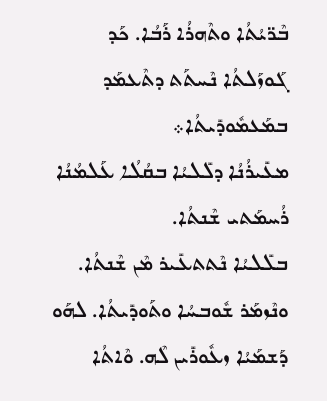ܒܶܪ̈ܝܳܬܳܐ ܘܬܶܗܪܳܐ ܪܰܒܳܐ. ܟܰܕ ܓܰܘܙܰܠܬܳܐ ܢܶܚܬܰܬ ܕܬܶܥܡܰܕ ܒܡܰܥܡܽܘܕܺܝܬܳܐ܀
ܡܥܺܝܪܳܢܳܐ ܕܠܺܠܝܳܐ ܒܩܳܠܳܐ ܥܰܠܡܳܢܳܐ ܪܳܚܡܰܬܝ ܫܶܢܬܳܐ.
ܒܠܺܠܝܳܐ ܢܶܬܬܥܺܝܪ ܡܶܢ ܫܶܢܬܳܐ. ܘܢܶܙܡܰܪ ܫܽܘܒܚܳܐ ܘܬܰܘܕܺܝܬܳܐ. ܠܗܰܘ ܕܰܫܡܰܝܳܐ ܙܥܽܘܪܺܝܢ ܠܶܗ. ܘܶܐܬܳܐ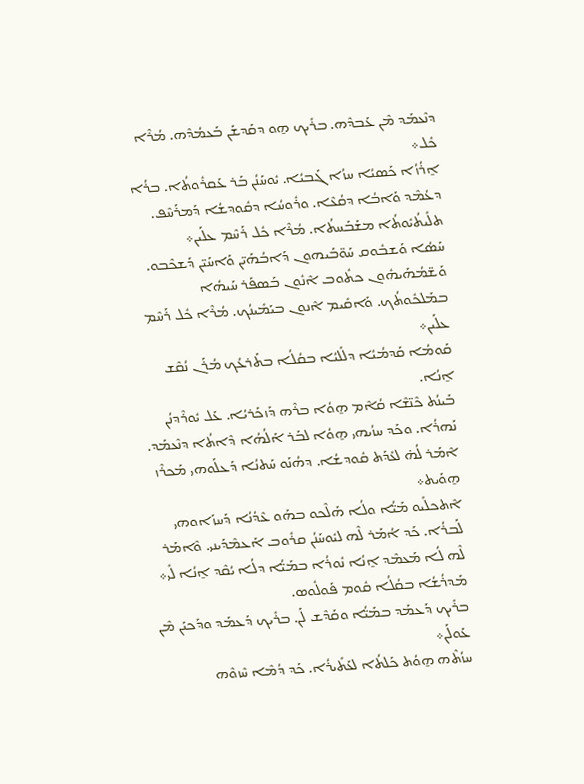ܕܢܶܥܡܰܕ ܡܶܢ ܥܰܒܕܶܗ. ܒܪܺܝܟ ܗ̱ܘ ܕܩܰܕܫܰܢ ܒܰܥܡܳܕܶܗ. ܡܳܪܶܐ ܟܽܠ܀
ܐ̱ܪܳܙܳܐ ܟܰܣܝܳܐ ܚܙܳܐ ܓܰܒܝܳܐ. ܝܽܘܚܰܢܳܢ ܒܰܪ ܥܰܩܪܽܘܬܳܐ. ܒܪܳܐ ܕܥܳܡܶܕ ܘܰܐܒܳܐ ܕܩܳܥܶܐ. ܘܪܽܘܚܳܐ ܕܩܽܘܕܫܳܐ ܕܰܡܪܰܚܶܦ. ܬܠܺܝܬܳܝܽܘܬܳܐ ܡܫܰܒܰܚܬܳܐ. ܡܳܪܶܐ ܟܽܠ ܪܰܚܶܡ ܥܠܰܝܢ܀
ܚܰܣܳܐ ܘܰܫܒܽܘܩ ܚܰܘ̈ܒܰܝܗܘܢ ܕܰܐܒܳܗܰܝ̈ܢ ܘܰܐܚܰܝ̈ܢ ܕܰܫܟܶܒܘ. ܘܰܫ̈ܡܳܗܰܝܗܽܘܢ ܟܬܽܘܒ ܐܶܢܽܘܢ ܒܰܣܦܰܪ ܚܰܝܗܳܐ ܒܡܰܠܟܽܘܬܳܟ. ܘܰܐܩܺܝܡ ܐܶܢܘܢ ܒܝܰܡܺܝܢܳܟ. ܡܳܪܶܐ ܟܽܠ ܪܰܚܶܡ ܥܠܰܝܢ܀
ܩܰܘܡܳܐ ܩܰܕܡܳܝܳܐ ܕܠܺܠܝܳܐ ܒܩܳܠܳܐ ܒܬܰܪܥܳܟ ܡܳܪܰܢ ܢܳܩܶܫ ܐ̱ܢܳܐ.
ܒܰܝܢܳܬ ܟܶܢ̈ܫܶܐ ܩܳܐܶܡ ܗ̱ܘܳܐ ܒܪܶܗ ܕܰܙܟܰܪܝܳܐ. ܥܰܠ ܝܽܘܪܶܕܢܳܢ ܢܰܗܪܳܐ. ܘܟܰܕ ܚܙܳܝܗܝ ܗ̱ܘܳܐ ܠܒܰܪ ܐܰܠܳܗܳܐ ܕܶܐܬܳܐ ܕܢܶܥܡܰܕ. ܐܶܡܰܪ ܠܳܗ̇ ܠܥܺܕܰܬ ܩܽܘܕܫܳܐ. ܕܗܳܢܰܘ ܚܰܬܢܳܐ ܕܰܥܠܰܘܗܝ ܡܰܟܪܶܙ ܗ̱ܘܰܝܬ܀
ܐܶܬܟܠܺܝܘ ܡܰܝ̈ܳܐ ܘܠܳܐ ܗܰܠܶܟܘ ܒܗܰܘ ܥܶܕܳܢܳܐ ܕܰܚܙܰܐܘܗܝ ܠܰܒܪܳܐ. ܟܰܕ ܐܳܡܰܪ ܠܶܗ ܠܝܽܘܚܰܢܳܢ ܩܪܽܘܒ ܐܰܥܡܶܕܰܝܢܝ. ܘܶܐܡܰܪ ܠܶܗ ܠܳܐ ܡܰܥܡܶܕ ܐ̱ܢܳܐ ܢܽܘܪܳܐ ܒܡܰܝ̈ܳܐ ܕܠܳܐ ܝܳܩܶܕ ܐ̱ܢܳܐ ܠܺܝ܀
ܡܰܕܪܳܫܳܐ ܒܩܳܠܳܐ ܩܽܘܡ ܦܰܘܠܽܘܣ.
ܒܪܺܝܟ ܕܰܥܡܰܕ ܒܡܰܝ̈ܳܐ ܘܩܰܕܶܫ ܠܰܢ. ܒܪܺܝܟ ܕܰܥܡܰܕ ܘܕܰܟܝܰܢ ܡܶܢ ܥܰܘܠܰܢ܀
ܚܙܳܬܶܗ ܗ̱ܘܳܬ ܟܰܠܬܳܐ ܠܥܰܬܺܝܪܳܐ. ܟܰܕ ܕܳܡܶܐ ܚܶܙܘܶܗ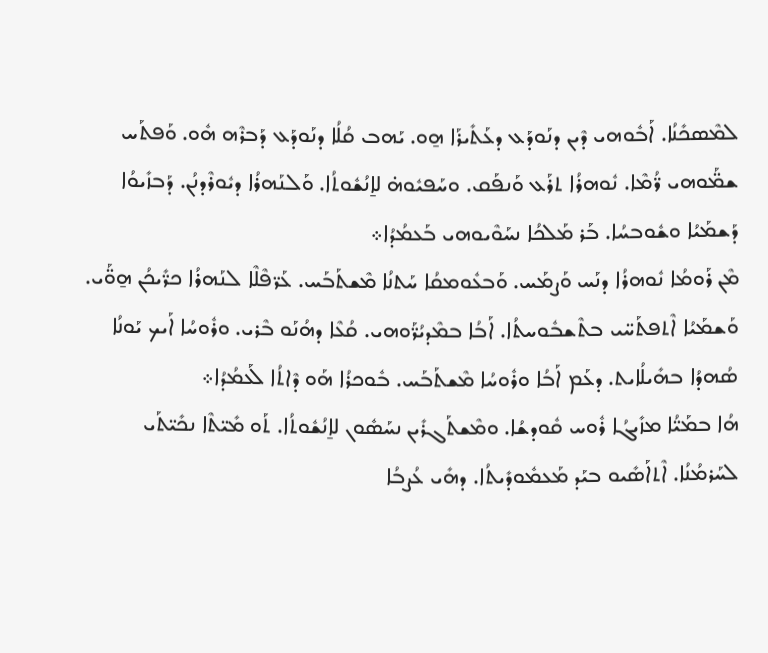ܠܡܶܣܟܺܢܳܐ. ܐܰܒܽܘܗܝ ܕܶܝܢ ܕܢܰܘܕܰܥ ܕܥܰܬܺܝܪܰܐ ܗ̱ܘ. ܝܰܗܒ ܩܳܠܳܐ ܕܢܰܘܕܰܥ ܕܰܒܪܶܗ ܗܽܘ. ܘܰܦܬܰܚ ܫܡ̈ܰܘܗܝ ܪ̈ܳܡܶܐ. ܢܽܘܗܪܳܐ ܬܪܰܥ ܘܰܢܦܰܩ. ܘܚܰܦܝܽܘܗ̇ ܠܐ̱ܢܳܫܽܘܬܳܐ. ܘܰܠܢܰܗܪܳܐ ܕܝܽܘܪܶܕܢܳܢ. ܕܰܒܙܺܝܘܳܐ ܕܰܫܡܰܝܳܐ ܘܫܽܘܒܚܳܐ. ܒܰܪ ܡܰܠܟܳܐ ܢܚܰܘܶܝܘܗܝ ܒܰܥܡܳܕܳܐ܀
ܡܶܢ ܪܰܘܡܳܐ ܢܽܘܗܪܳܐ ܕܢܰܚ ܘܰܨܡܰܚ. ܘܰܒܥܽܘܡܩܳܐ ܚܰܬܢܳܐ ܡܶܫܬܰܒܰܚ. ܥܰܪ̈ܦܶܠܶܐ ܠܢܰܗܪܳܐ ܟܪ̈ܺܝܟܳܢ ܗ̱ܘ̈ܰܝ. ܘܰܫܡܰܝܳܐ ܐܶܬܦܬܰܚ̈ܝ ܒܬܶܫܒܽܘܚܬܳܐ. ܐܰܒܳܐ ܒܡܶܕܝܳܪ̈ܰܘܗܝ. ܩܳܥܶܐ ܕܗܳܢܰܘ ܒܶܪܝ. ܘܪܽܘܚܳܐ ܐܰܝܟ ܝܰܘܢܳܐ ܣܳܗܕܳܐ ܒܗܺܝܠܳܐܝܬ. ܕܥܰܡ ܐܰܒܳܐ ܘܪܽܘܚܳܐ ܡܶܫܬܰܒܰܚ. ܒܽܘܟܪܳܐ ܗܰܘ ܕܶܐܬܳܐ ܠܰܥܡܳܕܳܐ܀
ܗܳܐ ܒܡܰܝ̈ܳܐ ܡܙܺܝܓܳܐ ܪܽܘܚ ܩܽܘܕܫܳܐ. ܘܡܶܫܬܰܓܪܺܝܢ ܢܚܰܣܽܘܢ ܠܐ̱ܢܳܫܽܘܬܳܐ. ܬܰܘ ܡܺܝ̈ܬܶܐ ܢܟܺܝ̈ܬܰܝ ܠܚܰܪܡܳܢܳܐ. ܐܶܬܐܰܣܺܝܘ ܒܝܰܕ ܡܰܥܡܽܘܕܺܝܬܳܐ. ܕܗܺܝ ܥܳܨܒܳܐ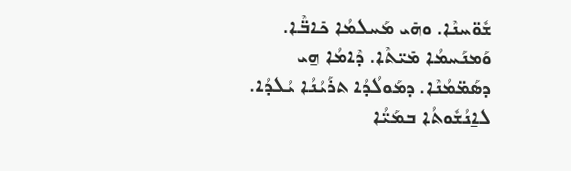ܫܽܘ̈ܚܢܶܐ. ܘܗܺܝ ܡܰܚܠܡܳܐ ܟܺܐܒ̈ܶܐ. ܘܰܡܢܰܚܡܳܐ ܡܺܝ̈ܬܶܐ. ܕܶܐܡܳܐ ܗ̱ܝ ܕܣܰܡ̈ܡܳܢܶܐ. ܕܡܰܘܠܳܕܳܐ ܬܪܰܝܳܢܳܐ ܝܳܠܕܳܐ. ܠܐ̱ܢܳܫܽܘܬܳܐ ܒܡܰܝ̈ܳܐ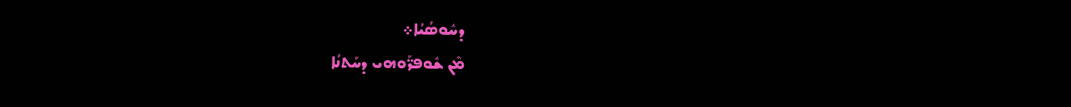ܕܚܽܘܣܳܝܳܐ܀
ܡܶܢ ܫܽܘܦܪ̈ܰܘܗܝ ܕܚܰܬܢܳܐ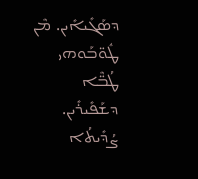ܕܣܰܓܺܝܐܺܝܢ. ܡܶܢ ܛܽܘ̈ܒܰܘܗܝ ܛܳܒ̈ܶܐ ܕܫܰܦܺܝܪܺܝܢ. ܨܳܕܺܝܬܳܐ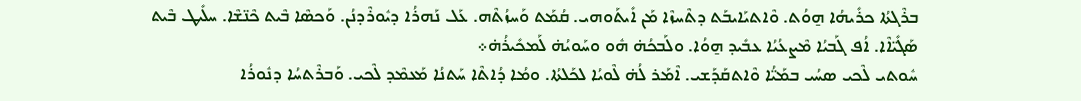ܒܪܶܓܬܳܐ ܟܪܺܝܗܳܐ ܗ̱ܘܳܬ. ܘܶܐܬܝܰܐܝܒܰܬ ܕܬܶܚܙܶܐ ܡܰܢ ܐܺܝܬܰܘܗܝ. ܩܳܡܰܬ ܘܰܚܙܳܬܶܗ. ܥܰܠ ܢܰܗܪܳܐ ܕܝܽܘܪܶܕܢܳܢ. ܘܰܟܣܶܐ ܒܶܝܬ ܟܶܢ̈ܫܶܐ. ܚܠܺܝܛ ܒܶܝܬ ܣܰܓܺܝ̈ܐܶܐ. ܐܳܦ ܓܰܒܝܳܐ ܡܶܨܥܳܝܳܐ ܥܒܺܝܕ ܗ̱ܘܳܐ. ܘܠܰܒܟܳܗ̇ ܗܽܘ ܘܚܰܘܝܳܗ̇ ܠܰܡܟܺܝܪܳܗ̇܀
ܚܽܘܬܝ ܠܶܟܝ ܣܚܳܝ ܒܡܰܝ̈ܳܐ ܘܶܐܬܩܰܕܰܫܝ. ܐܶܡܰܪ ܠܳܗ̇ ܠܶܘܝܳܐ ܠܟܰܠܬܳܐ. ܘܡܳܐ ܕܳܐܬܶܐ ܚܰܬܢܳܐ ܡܰܥܡܶܕ ܠܶܟܝ. ܘܰܒܪܶܬܚܳܐ ܕܢܽܘܪܳܐ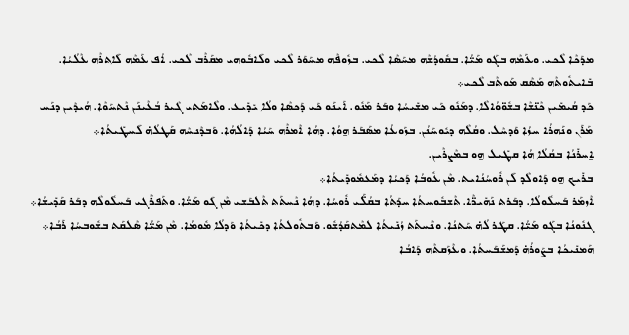ܡܕܰܟܶܐ ܠܶܟܝ. ܘܥܰܡܶܗ ܒܓܰܘ ܡܰܝ̈ܳܐ. ܒܩܽܘܕܳܫܶܗ ܡܚܰܣܶܐ ܠܶܟܝ. ܒܙܽܘܦܶܗ ܡܚܰܘܰܪ ܠܶܟܝ ܘܠܰܐܒܽܘܗܝ ܡܩܰܪܶܒ ܠܶܟܝ. ܐܳܦ ܥܰܡܶܗ ܠܰܐܬܪܶܗ ܥܶܠܳܝܳܐ. ܒܺܐܝܬܽܘܬܶܗ ܡܰܣܶܩ ܡܰܘܬܶܒ ܠܶܟܝ܀
ܟܰܕ ܩܳܝܡܺܝܢ ܟܶܢ̈ܫܶܐ ܒܫܽܘ̈ܘܳܐܠܶܐ. ܕܡܰܢܽܘ ܟܰܝ ܡܫܺܝܚܳܐ ܘܒܰܪ ܡܰܢܽܘ. ܐܰܝܢܰܘ ܟܰܝ ܕܰܟܣܶܐ ܘܠܳܐ ܝܺܕܺܝܥ. ܘܠܶܐܡܰܬܝ ܓܶܝܪ ܒܳܥܶܝܢܰܢ ܢܶܬܚܰܘܶܐ. ܗܳܝܕܶܝܢ ܕܢܰܚ ܡܰܪܰܢ ܘܢܰܗܪܳܐ ܚܙܳܐ ܘܰܕܚܶܠ. ܘܩܳܠܶܗ ܕܝܽܘܚܰܢܳܢ. ܒܙܰܘܥܳܐ ܡܣܰܒܰܪ ܗ̱ܘܳܐ. ܕܗܳܐ ܐܶܡܪܶܗ ܚܰܝܳܐ ܕܰܐܠܳܗܳܐ. ܘܰܒܕܶܢܚܶܗ ܩܰܛܠܳܗ̇ ܠܰܚܛܺܝܬܳܐ܀
ܐ̱ܚܪܺܢܳܐ ܒܩܳܠܳܐ ܗܳܐ ܩܛܺܝܠ ܗ̱ܘ ܒܡܶܨܪܶܝܢ.
ܒܪܺܝܟ ܗ̱ܘ ܕܰܐܘܠܶܕ ܠܰܢ ܪܽܘܚܳܢܳܐܝܬ. ܡܶܢ ܥܽܘܒܳܐ ܕܰܟܝܳܐ ܕܡܰܥܡܽܘܕܺܝܬܳܐ܀
ܐܶܙܡܰܪ ܒܰܚܠܽܘܠܳܐ. ܕܒܰܪܬ ܢܰܗܺܝܪ̈ܶܐ. ܬܶܫܒܽܘܚܬܳܐ ܚܕܰܬܳܐ ܒܩܳܠ̈ܰܝ ܪܽܘܚܳܐ. ܕܗܳܐ ܢܶܚܬܰܬ ܬܶܠܒܰܫܝ ܡܶܢ ܓܰܘ ܡܰܝ̈ܳܐ. ܘܬܰܦܪܶܓܝ ܒܰܚܠܽܘܠܶܗ ܕܒܰܪ ܩܰܕܺܝܫܳܐ܀
ܓܢܽܘܢܳܐ ܒܓܰܘ ܡܰܝ̈ܳܐ. ܩܛܰܪ ܠܳܗ̇ ܚܰܬܢܳܐ. ܘܢܶܚܬܰܬ ܙܳܢܺܝܬܳܐ ܠܡܶܬܩܰܕܳܫܽܘ. ܘܰܒܬܽܘܠܬܳܐ ܕܟܺܝܬܳܐ ܘܰܕܠܳܐ ܡܽܘܡܳܐ. ܡܶܢ ܡܰܝ̈ܳܐ ܣܶܠܩܰܬ ܒܫܽܘܒܚܳܐ ܪܰܒܳܐ܀
ܗܰܡܢܺܝܟܳܐ ܒܨܰܘܪܳܗ̇ ܕܰܡܫܰܒܰܚܬܳܐ. ܘܥܶܙܰܩܬܶܗ ܕܰܐܒܳܐ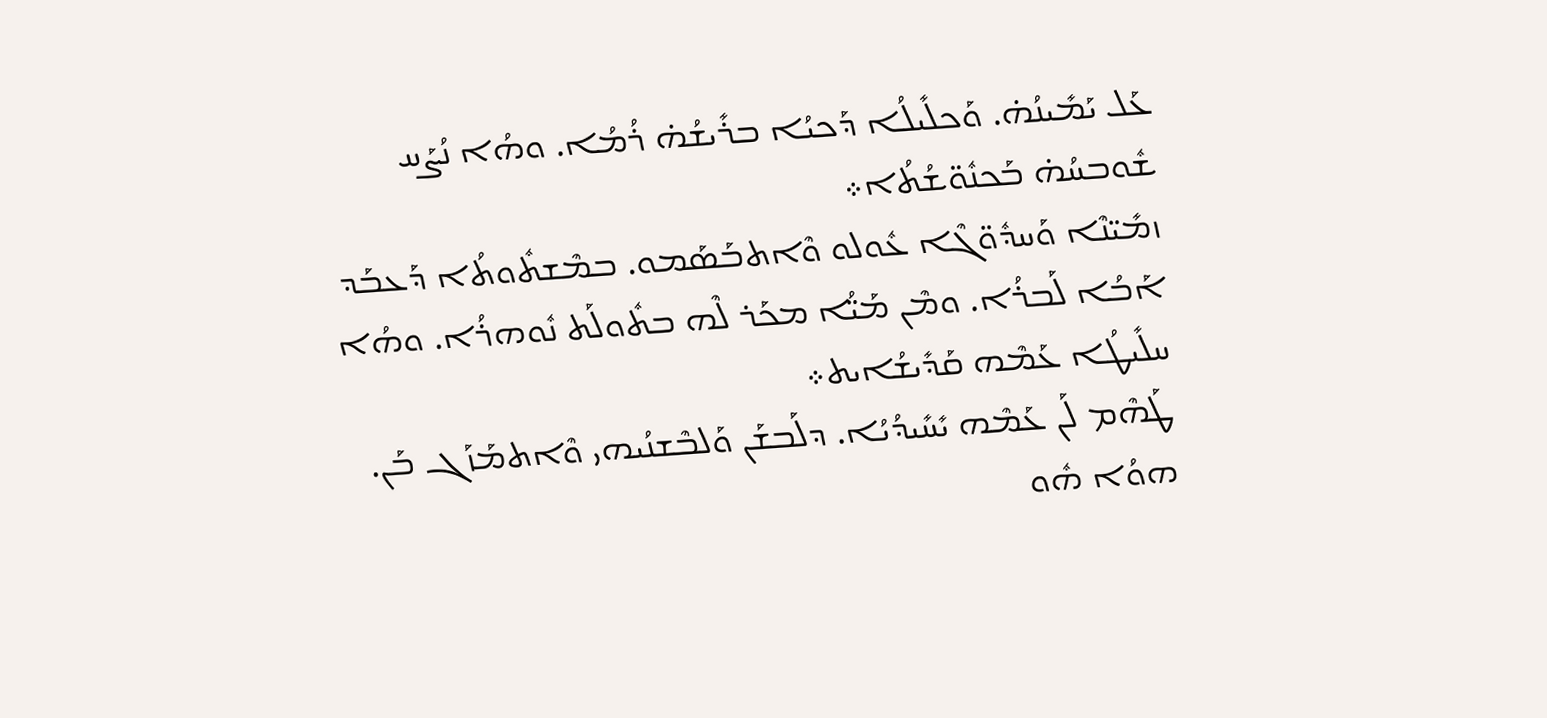ܥܰܠ ܝܰܡܺܝܢܳܗ̇. ܘܰܟܠܺܝܠܳܐ ܕܰܟܝܳܐ ܒܪܺܝܫܳܗ̇ ܪܳܡܳܐ. ܘܗܳܐ ܢܳܨܰܚ ܫܽܘܒܚܳܗ̇ ܒܰܟܢܽܘ̈ܫܳܬܳܐ܀
ܙܡܺܝ̈ܢܶܐ ܘܰܚܕܽܘ̈ܓܶܐ ܥܽܘܠܘ ܘܶܐܬܒܰܣܰܡܘ. ܒܡܶܫܬܽܘܬܳܐ ܕܰܥܒܰܕ ܐܰܒܳܐ ܠܰܒܪܳܐ. ܘܡܶܢ ܡܰܝ̈ܳܐ ܡܟܰܪ ܠܶܗ ܒܬܽܘܠܰܬ ܢܽܘܗܪܳܐ. ܘܗܳܐ ܚܠܺܝܛܳܐ ܥܰܡܶܗ ܩܰܕܺܝܫܳܐܝܬ܀
ܛܰܗܶܡ ܠܰܢ ܥܰܡܶܗ ܝܺܚܺܝܕܳܝܳܐ. ܕܠܰܒܫܰܢ ܘܰܠܒܶܫܢܳܝܗܝ ܘܶܐܬܡܰܙܰܓ ܒܰܢ. ܗܘܳܐ ܗܽܘ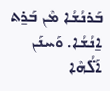ܒܰܪܢܳܫܳܐ ܡܶܢ ܒܰܪ̱ܬ ܐ̱ܢܳܫܳܐ. ܘܰܚܢܰܢ ܐܰܠ̈ܳܗܶܐ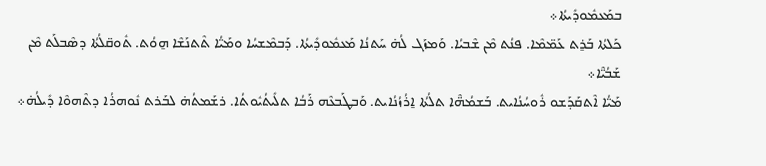ܒܡܰܥܡܽܘܕܺܝܬܳܐ܀
ܟܰܠܬܳܐ ܒܰܪ̱ܬ ܥܰܡ̈ܡܶܐ. ܦܢܳܬ ܡܶܢ ܫܶܒܝܳܐ. ܘܰܡܙܰܓ ܠܳܗ̇ ܚܰܬܢܳܐ ܡܰܥܡܽܘܕܺܝܬܳܐ. ܕܰܒܡܶܫܚܳܐ ܘܡܰܝ̈ܳܐ ܬܶܬܢܰܫܶܐ ܗ̱ܘܳܬ. ܬܽܘܩ̈ܠܳܬܳܐ ܕܣܶܒܠܰܬ ܡܶܢ ܫܰܒܳܝ̈ܶܐ܀
ܡܰܝ̈ܳܐ ܐܶܬܩܰܕܰܫܘ ܪܽܘܚܳܢܳܐܝܬ. ܒܰܫܡܳܗ̈ܶܐ ܬܠܳܬܳܐ ܐ̱ܪܳܙܳܢܳܐܝܬ. ܘܰܒܛܰܒܥܶܗ ܪܰܒܳܐ ܬܠܺܝܬܳܝܽܘܬܳܐ. ܪܫܰܡܬܳܗ̇ ܠܒܰܪܬ ܢܽܘܗܪܳܐ ܕܬܶܗܘܶܐ ܕܺܝܠܳܗ̇܀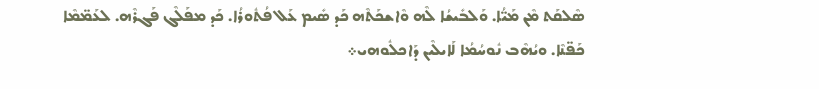ܣܶܠܩܰܬ ܡܶܢ ܡܰܝ̈ܳܐ. ܘܰܠܒܺܝܫܳܐ ܠܶܗ ܘܶܐܫܟܰܬܶܗ ܟܰܕ ܣܺܝܡ ܥܰܠ ܦܳܬܽܘܪܳܐ. ܟܰܕ ܡܦܰܠܶܓ ܦܰܓܪܶܗ. ܠܥܰܡ̈ܡܶܐ ܟܰܦ̈ܢܶܐ. ܘܝܳܗܶܒ ܢܽܘܚܳܡܳܐ ܠܰܐܝܠܶܝܢ ܕܰܐܟܠܽܘܗܝ܀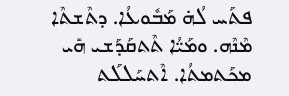ܦܬܰܚ ܠܳܗ̇ ܡܰܒܽܘܥܳܐ. ܕܬܶܫܬܶܐ ܡܶܢܶܗ. ܘܡܰܝ̈ܳܐ ܬܶܬܩܰܕܰܫܝ ܗܺܝ ܡܟܰܬܡܬܳܐ. ܐܶܬܚܰܠܠܰܬ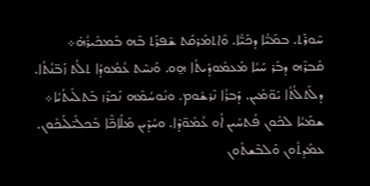ܚܶܘܪܰܬ. ܒܡܰܝ̈ܳܐ ܕܟܰܝ̈ܳܐ. ܘܶܐܬܡܰܪܩܰܬ ܫܶܦܪܰܬ ܒܶܗ ܒܰܡܟܺܝܪܳܗ̇܀
ܩܰܒܪܶܗ ܕܒܰܪ ܚܰܝܳܐ ܡܰܥܡܽܘܕܺܝܬܳܐ ܗ̱ܘ. ܘܰܢܚܶܬ ܥܳܡܽܘܕܳܐ ܬܠܳܬ ܙܰܒ̈ܢܳܬܳܐ. ܕܠܰܬܠܳܬܳܐ ܝܰܘ̈ܡܺܝܢ. ܕܰܒܪܳܐ ܢܶܪܫܽܘܡ. ܘܢܽܘܚܳܡܶܗ ܢܰܟܪܶܙ ܒܰܬܠܺܝܬܳܝܳܐ܀
ܫܡܰܝܳܐ ܠܟܽܘܢ ܦܳܬܚܺܝܢ ܐܳܘ ܥܳܡܽܘ̈ܕܶܐ. ܘܚܳܕܶܝܢ ܡܰܠܰܐܟ̈ܶܐ ܒܰܟܠܺܝ̈ܠܰܝܟܽܘܢ. ܥܡܰܕܬܽܘܢ ܘܰܠܒܶܫܬܽܘܢ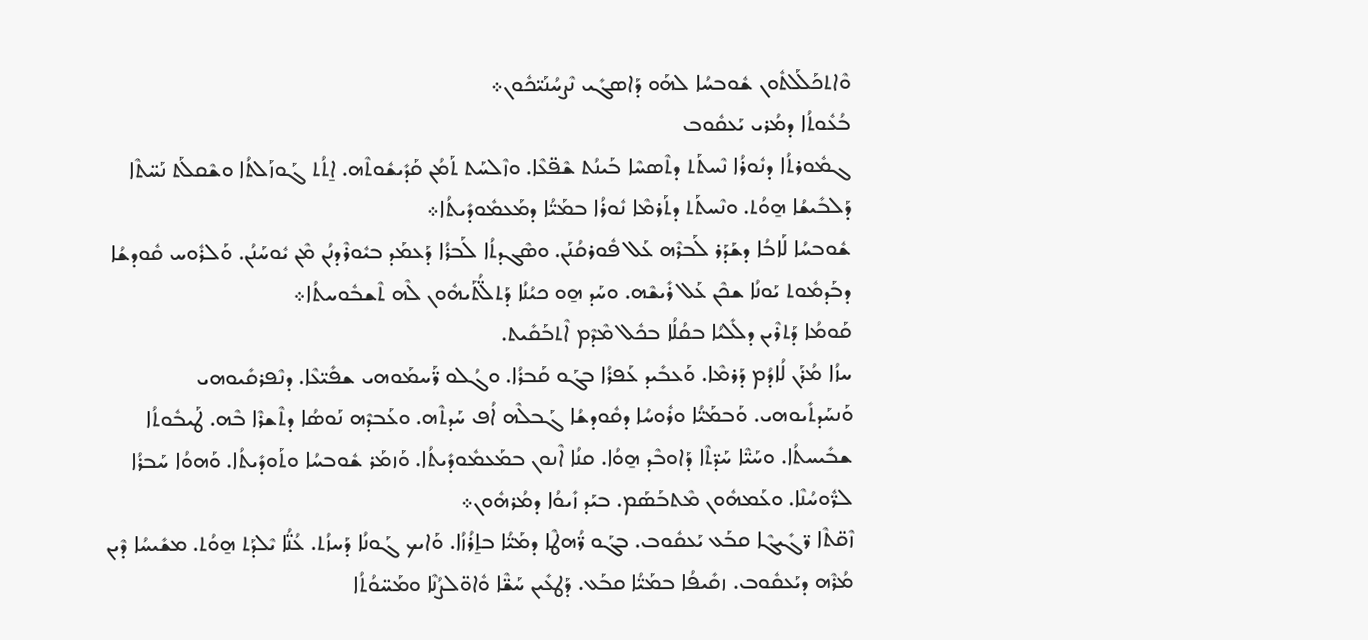ܘܶܐܬܟܰܠܰܠܬܽܘܢ ܫܽܘܒܚܳܐ ܠܗܰܘ ܕܰܐܣܓܺܝ ܢܶܨܚܳܢܰܝ̈ܟܽܘܢ܀
ܒܳܥܽܘܬܳܐ ܕܡܳܪܝ ܝܰܥܩܽܘܒ
ܓܡܽܘܪܬܳܐ ܕܢܽܘܪܳܐ ܢܶܚܬܰܬ ܕܬܶܣܚܶܐ ܒܰܝܢܳܬ ܫܶܦ̈ܥܶܐ. ܘܙܶܠܚܰܬ ܬܰܡܳܢ ܩܰܕܺܝܫܽܘܬܶܗ. ܐ̱ܬܳܬ ܓܰܘܙܰܠܬܳܐ ܘܫܶܩܠܰܬ ܢܰܚ̈ܬܶܐ ܕܰܠܒܺܝܫܳܐ ܗ̱ܘܳܬ. ܘܢܶܚܬܰܬ ܕܬܰܪܡܶܐ ܢܽܘܪܳܐ ܒܡܰܝ̈ܳܐ ܕܡܰܥܡܽܘܕܺܝܬܳܐ܀
ܫܽܘܒܚܳܐ ܠܰܐܒܳܐ ܕܫܰܕܰܪ ܠܰܒܪܶܗ ܥܰܠ ܦܽܘܪܩܳܢܰܢ. ܘܣܶܓܕܬܳܐ ܠܰܒܪܳܐ ܕܰܥܡܰܕ ܒܝܽܘܪܶܕܢܳܢ ܡܶܢ ܝܽܘܚܰܢܳܢ. ܘܰܠܪܽܘܚ ܩܽܘܕܫܳܐ ܕܒܰܕܡܽܘܬ ܝܰܘܢܳܐ ܫܟܶܢ ܥܰܠ ܪܺܝܫܶܗ. ܘܚܰܕ ܗ̱ܘ ܟܝܳܢܳܐ ܕܰܬܠ̈ܳܬܰܝܗܽܘܢ ܠܶܗ ܬܶܫܒܽܘܚܬܳܐ܀
ܩܰܘܡܳܐ ܕܰܬܪܶܝܢ ܕܠܺܠܝܳܐ ܒܩܳܠܳܐ ܒܟܽܠ ܡܶܕܶܡ ܐܶܬܒܰܩܺܝܬ.
ܚܙܳܐ ܡܳܪܰܢ ܠܳܐܕܳܡ ܕܰܪܡܶܐ. ܘܰܥܒܺܝܕ ܥܰܦܪܳܐ ܒܓܰܘ ܩܰܒܪܳܐ. ܘܓܳܠܘ ܪ̈ܰܚܡܰܘܗܝ ܫܦܺܝ̈ܥܶܐ. ܕܢܶܦܪܩܺܝܘܗܝ ܘܰܢܚܰܕܬܺܝܘܗܝ. ܘܰܒܡܰܝ̈ܳܐ ܘܪܽܘܚܳܐ ܕܩܽܘܕܫܳܐ ܓܰܒܠܶܗ ܐܳܦ ܚܰܕܬܶܗ. ܘܥܰܒܕܶܗ ܢܰܘܣܳܐ ܕܬܶܫܪܶܐ ܒܶܗ. ܛܰܝܒܽܘܬܳܐ ܫܒܺܝܚܬܳܐ. ܘܚܰܝ̈ܶܐ ܚܰܕ̈ܬܶܐ ܕܰܐܘܒܶܕ ܗ̱ܘܳܐ. ܩܢܳܐ ܐܶܢܘܢ ܒܡܰܥܡܽܘܕܺܝܬܳܐ. ܘܰܙܡܰܪ ܫܽܘܒܚܳܐ ܘܬܰܘܕܺܝܬܳܐ. ܘܰܗܘܳܐ ܚܰܒܪܳܐ ܠܪ̈ܽܘܚܳܢܶܐ. ܘܥܰܡܗܽܘܢ ܡܶܬܒܰܣܰܡ. ܒܝܰܕ ܙܺܝܘܳܐ ܕܡܳܪܗܽܘܢ܀
ܙܶܩ̈ܬܶܐ ܪ̈ܓܺܝܓܶܐ ܩܒܰܥ ܝܰܥܩܽܘܒ. ܒܓܰܘ ܪ̈ܳܗܛܶܐ ܕܡܰܝ̈ܳܐ ܒܐ̱ܪܳܙܳܐ. ܘܰܐܝܟ ܓܰܘܢܳܐ ܕܰܚܙܳܬ. ܥܳܢ̈ܳܐ ܝܶܠܕܰܬ ܗ̱ܘܳܬ. ܡܫܺܝܚܳܐ ܕܶܝܢ ܡܳܪܶܗ ܕܝܰܥܩܽܘܒ. ܙܩܺܝܦܳܐ ܒܡܰܝ̈ܳܐ ܩܒܰܥ. ܕܰܛܥܺܝܢ ܚܰܫ̈ܶܐ ܘܽܐܘ̈ܠܨܳܢܶܐ ܘܡܰܚ̈ܘܳܬܳܐ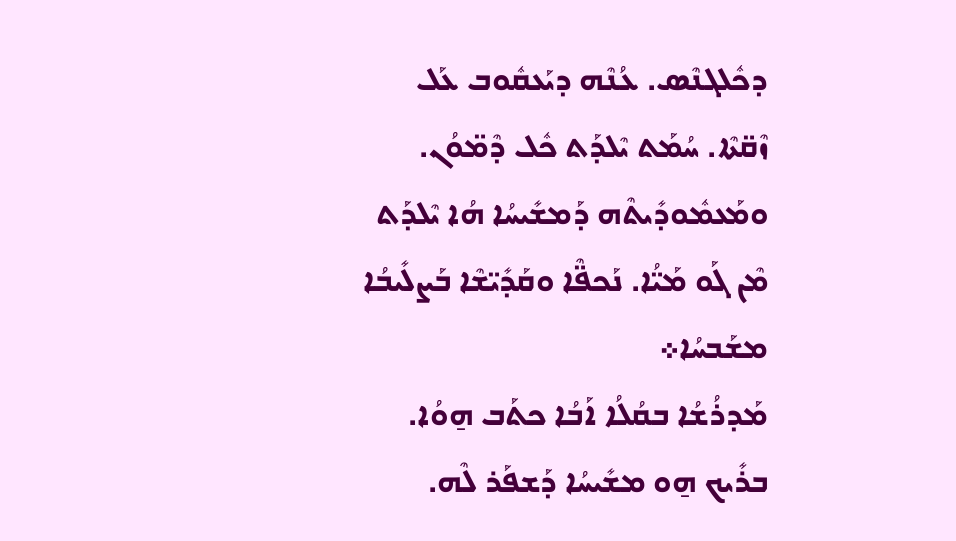ܕܟܽܠܓܢܶܣ. ܥܳܢܶܗ ܕܝܰܥܩܽܘܒ ܥܰܠ ܙܶܩ̈ܬܶܐ. ܚܳܡܰܬ ܝܶܠܕܰܬ ܟܽܠ ܕܶܡ̈ܘܳܢ. ܘܡܰܥܡܽܘܕܺܝܬܶܗ ܕܰܡܫܺܝܚܳܐ ܗܳܐ ܝܶܠܕܰܬ ܡܶܢ ܓܰܘ ܡܰܝ̈ܳܐ. ܢܰܟܦ̈ܶܐ ܘܩܰܕܺܝ̈ܫܶܐ ܒܰܨܠܺܝܒܳܐ ܡܫܰܒܚܳܐ܀
ܡܰܕܪܳܫܳܐ ܒܩܳܠܳܐ ܐܰܒܳܐ ܟܬܰܒ ܗ̱ܘܳܐ.
ܒܪܺܝܟ ܗ̱ܘ ܡܫܺܝܚܳܐ ܕܰܫܦܰܪ ܠܶܗ.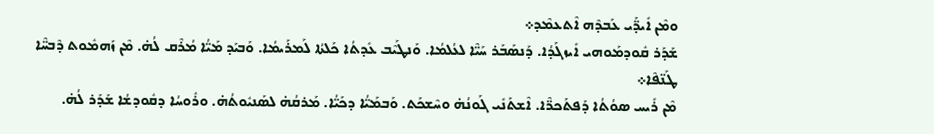ܘܡܶܢ ܐܺܝܕ̈ܰܝ ܥܰܒܕܶܗ ܐܶܬܥܡܶܕ܀
ܫܰܕܰܪ ܩܽܘܕܡܰܘܗܝ ܐܺܝܙܓܰܕܳܐ. ܕܰܢܣܰܒܰܪ ܚܰܝ̈ܶܐ ܠܥܳܠܡܳܐ. ܘܰܢܛܰܝܶܒ ܥܺܕܬܳܐ ܟܰܠܬܳܐ ܠܰܡܪܰܝܡܳܐ. ܘܰܒܝܰܕ ܡܰܝ̈ܳܐ ܡܳܪܶܩ ܠܳܗ̇. ܡܶܢ ܙܰܗܡܽܘܬ ܕܶܒܚ̈ܶܐ ܛܰܢ̈ܦܶܐ܀
ܡܶܢ ܪܺܝܚ ܣܘܳܬܳܐ ܕܰܦܬܰܟܪ̈ܶܐ. ܐܶܫܬܰܢܺܝ ܓܰܘܢܳܗ̇ ܘܚܶܫܟܰܬ. ܘܰܒܡܰܝ̈ܳܐ ܕܟܰܝ̈ܳܐ. ܡܰܪܩܳܗ̇ ܠܣܰܢܝܽܘܬܳܗ̇. ܘܪܽܘܚܳܐ ܕܩܽܘܕܫܳܐ ܫܰܕܰܪ ܠܳܗ̇.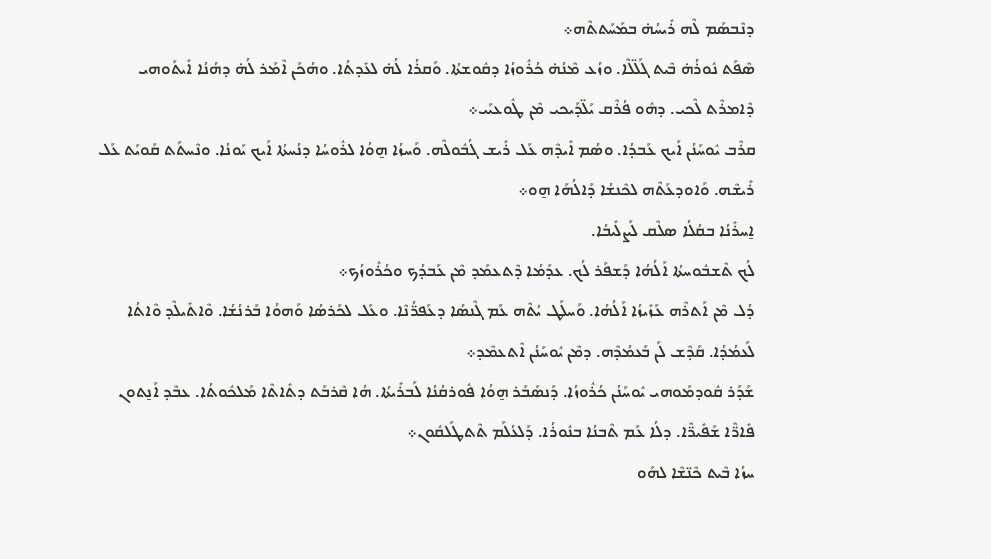ܕܢܶܒܣܰܡ ܠܶܗ ܪܺܝܚܳܗ̇ ܒܡܰܚܰܬܬܶܗ܀
ܣܶܦܰܬ ܢܽܘܪܳܗ̇ ܒܶܝܬ ܓܰܠ̈ܠܶܐ. ܘܙܳܥ ܡܶܢܳܗ̇ ܟܳܪܽܘܙܳܐ ܕܩܽܘܫܬܳܐ. ܘܰܩܪܳܐ ܠܳܗ̇ ܠܥܺܕܬܳܐ. ܘܗܳܟܰܢ ܐܶܡܰܪ ܠܳܗ̇ ܕܗܳܢܳܐ ܐܺܝܬܰܘܗܝ ܕܶܐܡܪܶܬ ܠܶܟܝ. ܕܗܽܘ ܦܳܪܶܩ ܝܰܠ̈ܕܰܝܟܝ ܡܶܢ ܛܽܘܥܝܰܝ܀
ܩܪܶܒ ܝܽܘܚܰܢܳܢ ܐܰܝܟ ܥܰܒܕܳܐ. ܘܣܳܡ ܐܺܝܕܶܗ ܥܰܠ ܪܺܝܫ ܓܳܒܽܘܠܶܗ. ܘܰܚܙܳܐ ܗ̱ܘܳܐ ܠܪܽܘܚܳܐ ܕܢܳܚܬܳܐ ܐܰܝܟ ܝܰܘܢܳܐ. ܘܢܶܚܬܰܬ ܩܰܘܝܰܬ ܥܰܠ ܪܺܝܫܶܗ. ܘܰܐܘܕܥܰܬܶܗ ܠܟܶܢܫܳܐ ܕܰܐܠܳܗܰܐ ܗ̱ܘ܀
ܐ̱ܚܪܺܢܳܐ ܒܩܳܠܳܐ ܣܠܶܩ ܠܰܨܠܺܝܒܳܐ.
ܠܳܟ ܬܶܫܒܽܘܚܬܳܐ ܐܰܠܳܗܳܐ ܕܰܫܦܰܪ ܠܳܟ. ܥܕܰܡܳܐ ܕܶܬܥܡܰܕ ܡܶܢ ܥܰܒܕܳܟ ܘܟܳܪܽܘܙܳܟ܀
ܕܳܠ ܡܶܢ ܐܰܬܪܶܗ ܥܰܙܺܝܙܳܐ ܐܰܠܳܗܳܐ. ܘܰܚܠܰܛ ܝܳܬܶܗ ܥܰܡ ܓܶܢܣܳܐ ܕܥܰܦܪ̈ܳܢܶܐ. ܘܥܰܠ ܠܟܰܪܣܳܐ ܘܰܗܘܳܐ ܒܰܪܢܳܫܳܐ. ܘܶܐܬܺܝܠܶܕ ܘܶܐܬܳܐ ܠܰܥܡܳܕܳܐ. ܩܰܕܶܫ ܠܰܢ ܒܰܥܡܳܕܶܗ. ܕܡܶܢ ܝܽܘܚܰܢܳܢ ܐܶܬܥܡܶܕ܀
ܫܰܕܰܪ ܩܽܘܕܡܰܘܗܝ ܝܽܘܚܰܢܳܢ ܟܳܪܽܘܙܳܐ. ܕܰܢܣܰܒܰܪ ܗ̱ܘܳܐ ܦܽܘܪܩܳܢܳܐ ܠܰܒܪܺܝܬܳܐ. ܗܳܐ ܩܶܪܒܰܬ ܕܬܺܐܬܶܐ ܡܰܠܟܽܘܬܳܐ. ܥܒܶܕ ܐܰܢ̱ܬܘܢ ܦܺܐܪ̈ܶܐ ܫܰܦܺܝܪ̈ܶܐ. ܕܠܳܐ ܥܰܡ ܬܶܒܢܳܐ ܒܢܽܘܪܳܐ. ܕܰܠܥܳܠܰܡ ܬܶܬܛܰܠܩܽܘܢ܀
ܚܙܳܐ ܒܶܝܬ ܟܶܢ̈ܫܶܐ ܠܗܰܘ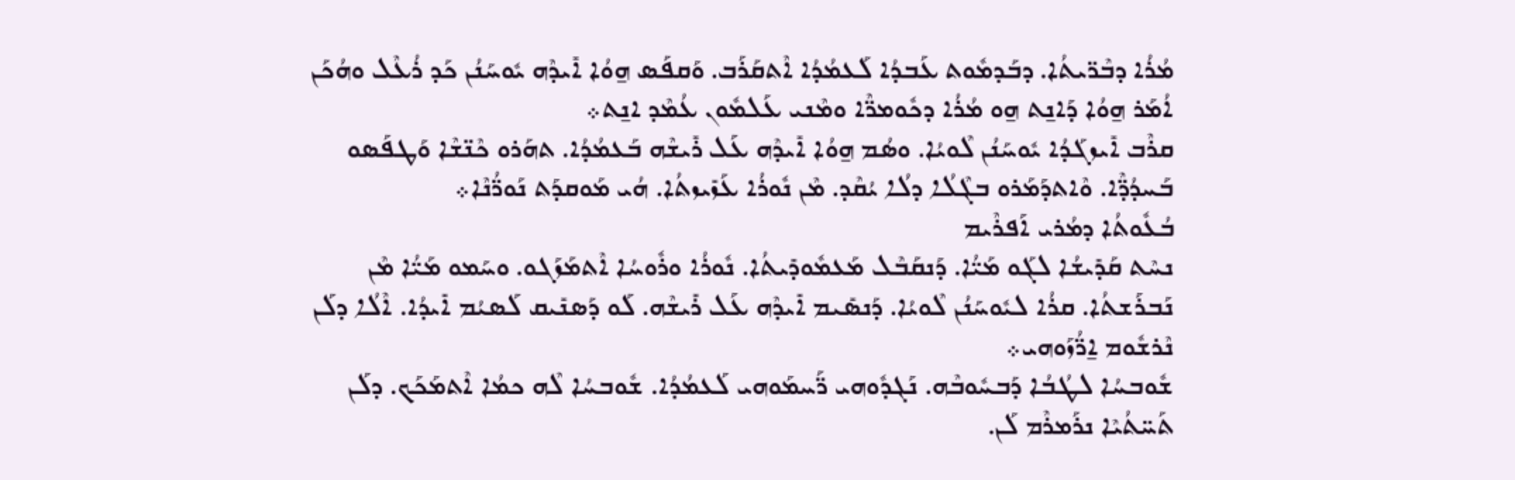ܡܳܪܳܐ ܕܒܶܪ̈ܝܬܳܐ. ܕܒܰܕܡܽܘܬ ܥܰܒܕܳܐ ܠܰܥܡܳܕܳܐ ܐܶܬܩܰܪܰܒ. ܘܰܩܦܰܣ ܗ̱ܘܳܐ ܐܺܝܕܶܗ ܝܽܘܚܰܢܳܢ ܟܰܕ ܪܳܥܶܠ ܘܗܳܟܰܢ ܐܳܡܰܪ ܗ̱ܘܳܐ ܕܰܐܢ̱ܬ ܗ̱ܘ ܡܳܪܳܐ ܕܟܽܘܡܪ̈ܶܐ ܘܡܶܢܝ ܥܰܠܡܽܘܢ ܥܳܡܶܕ ܐܢ̱ܬ܀
ܩܪܶܒ ܐܺܝܙܓܰܕܳܐ ܝܽܘܚܰܢܳܢ ܠܶܘܝܳܐ. ܘܣܳܡ ܗ̱ܘܳܐ ܐܺܝܕܶܗ ܥܰܠ ܪܺܝܫܶܗ ܒܰܥܡܳܕܳܐ. ܬܗܰܪܘ ܟܶܢ̈ܫܶܐ ܘܰܛܦܰܣܘ ܒܰܚܕܳܕ̈ܶܐ. ܘܶܐܬܕܰܡܰܪܘ ܒܓܶܠܳܐ ܕܠܳܐ ܝܳܩܶܕ. ܡܶܢ ܢܽܘܪܳܐ ܥܰܙܺܝܙܬܳܐ. ܗܳܝ ܡܰܘܩܕܰܬ ܢܰܘܪ̈ܳܢܶܐ܀
ܒܳܥܽܘܬܳܐ ܕܡܳܪܝ ܐܰܦܪܶܝܡ
ܢܚܶܬ ܩܰܕܺܝܫܳܐ ܠܓܰܘ ܡܰܝ̈ܳܐ. ܕܰܢܩܰܒܶܠ ܡܰܥܡܽܘܕܺܝܬܳܐ. ܢܽܘܪܳܐ ܘܪܽܘܚܳܐ ܐܶܬܡܰܙܰܓܘ. ܘܚܰܡܘ ܡܰܝ̈ܳܐ ܡܶܢ ܢܰܒܪܰܫܬܳܐ. ܩܪܳܐ ܠܝܽܘܚܰܢܳܢ ܠܶܘܝܳܐ. ܕܰܢܣܺܝܡ ܐܺܝܕܶܗ ܥܰܠ ܪܺܝܫܶܗ. ܠܰܘ ܕܰܣܢܺܝܩ ܠܰܣܝܳܡ ܐܺܝܕܳܐ. ܐܶܠܳܐ ܕܠܰܢ ܢܶܪܫܽܘܡ ܐ̱ܪ̈ܳܙܰܘܗܝ܀
ܫܽܘܒܚܳܐ ܠܛܳܒܳܐ ܕܰܒܚܽܘܒܶܗ. ܢܰܓܕܽܘܗܝ ܪ̈ܰܚܡܰܘܗܝ ܠܰܥܡܳܕܳܐ. ܫܽܘܒܚܳܐ ܠܶܗ ܟܡܳܐ ܐܶܬܡܰܟܰܟ. ܕܠܰܢ ܬܰܚ̈ܬܳܝܶܐ ܢܪܰܡܪܶܡ ܠܰܢ.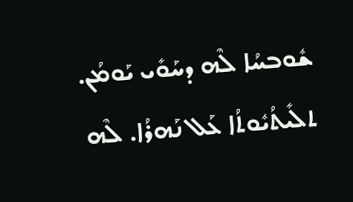ܫܽܘܒܚܳܐ ܠܶܗ ܕܚܰܘܺܝ ܝܰܘܡܳܢ. ܬܠܺܝܬܳܝܽܘܬܳܐ ܥܰܠ ܢܰܗܪܳܐ. ܠܶܗ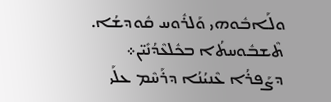ܘܠܰܐܒܽܘܗܝ ܘܰܠܪܽܘܚ ܩܽܘܕܫܳܐ. ܬܶܫܒܽܘܚܬܳܐ ܒܟܽܠܥܶܕܳܢܺܝ̈ܢ܀
ܕܨܰܦܪܳܐ ܥܶܢܝܳܢܳܐ ܕܪܰܚܶܡ ܥܠܰܝ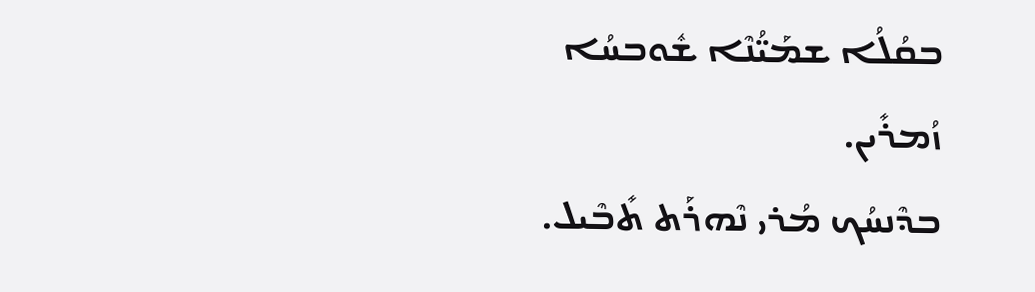ܒܩܳܠܳܐ ܫܡܰܝ̈ܳܢܶܐ ܫܽܘܒܚܳܐ ܙܳܡܪܺܝܢ.
ܒܕܶܢܚܳܟ ܡܳܪܝ ܢܶܗܪܰܬ ܬܺܒܶܝܠ.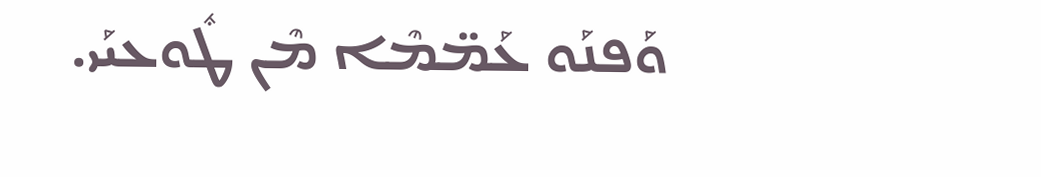ܘܰܦܢܰܘ ܥܰܡ̈ܡܶܐ ܡܶܢ ܛܽܘܥܝܰܝ.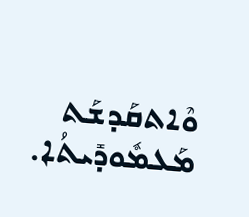ܘܶܐܬܩܰܕܫܰܬ ܡܰܥܡܽܘܕܺܝܬܳܐ.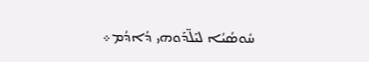ܚܽܘܣܳܝܳܐ ܠܝܰܠ̈ܕܰܘܗܝ ܕܳܐܕܳܡ܀